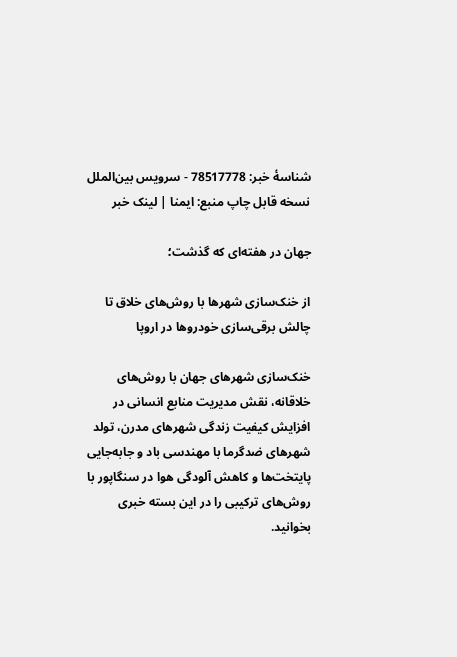شناسهٔ خبر: 78517778 - سرویس بین‌الملل
نسخه قابل چاپ منبع: ایمنا | لینک خبر

جهان در هفته‌ای که گذشت؛

از خنک‌سازی شهرها با روش‌های خلاق تا چالش برقی‌سازی خودروها در اروپا

خنک‌سازی شهرهای جهان با روش‌های خلاقانه، نقش مدیریت منابع انسانی در افزایش کیفیت زندگی شهرهای مدرن، تولد شهرهای ضدگرما با مهندسی باد و جابه‌جایی پایتخت‌ها و کاهش آلودگی هوا در سنگاپور با روش‌های ترکیبی را در این بسته خبری بخوانید.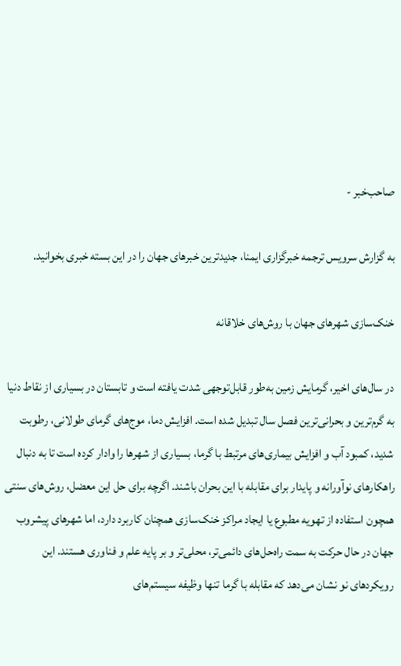صاحب‌خبر -

به گزارش سرویس ترجمه خبرگزاری ایمنا، جدیدترین خبرهای جهان را در این بسته خبری بخوانید.

خنک‌سازی شهرهای جهان با روش‌های خلاقانه

در سال‌های اخیر، گرمایش زمین به‌طور قابل‌توجهی شدت یافته است و تابستان در بسیاری از نقاط دنیا به گرم‌ترین و بحرانی‌ترین فصل سال تبدیل شده‌ است. افزایش دما، موج‌های گرمای طولانی، رطوبت شدید، کمبود آب و افزایش بیماری‌های مرتبط با گرما، بسیاری از شهرها را وادار کرده است تا به دنبال راهکارهای نوآورانه و پایدار برای مقابله با این بحران باشند. اگرچه برای حل این معضل، روش‌های سنتی همچون استفاده از تهویه مطبوع یا ایجاد مراکز خنک‌سازی همچنان کاربرد دارد، اما شهرهای پیشروب جهان در حال حرکت به سمت راه‌حل‌های دائمی‌تر، محلی‌تر و بر پایه علم و فناوری هستند. این رویکردهای نو نشان می‌دهد که مقابله با گرما تنها وظیفه سیستم‌های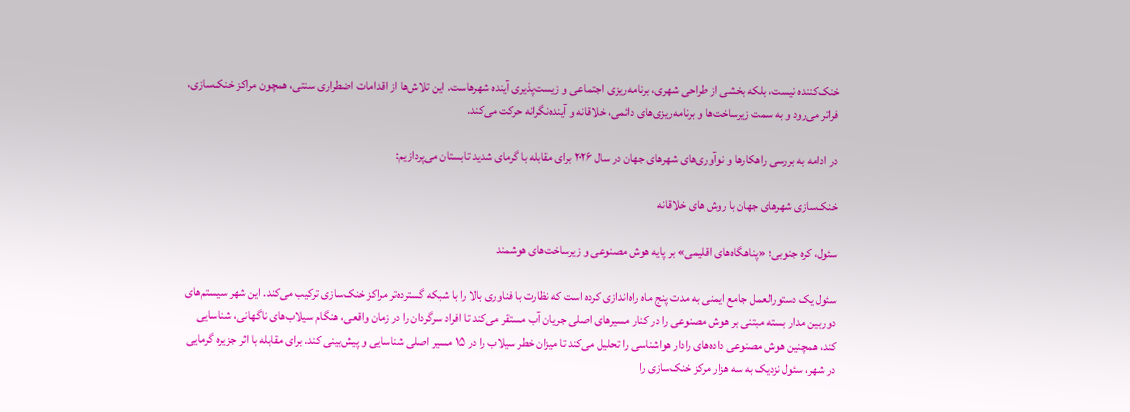خنک‌کننده نیست، بلکه بخشی از طراحی شهری، برنامه‌ریزی اجتماعی و زیست‌پذیری آینده شهرهاست. این تلاش‌ها از اقدامات اضطراری سنتی، همچون مراکز خنک‌سازی، فراتر می‌رود و به سمت زیرساخت‌ها و برنامه‌ریزی‌های دائمی، خلاقانه و آینده‌نگرانه حرکت می‌کند.

در ادامه به بررسی راهکارها و نوآوری‌های شهرهای جهان در سال ۲۰۲۶ برای مقابله با گرمای شدید تابستان می‌پردازیم:

خنک‌سازی شهرهای جهان با روش های خلاقانه

سئول، کره جنوبی؛ «پناهگاه‌های اقلیمی» بر پایه هوش مصنوعی و زیرساخت‌های هوشمند

سئول یک دستورالعمل جامع ایمنی به مدت پنج ماه راه‌اندازی کرده است که نظارت با فناوری بالا را با شبکه گسترده‌تر مراکز خنک‌سازی ترکیب می‌کند. این شهر سیستم‌های دوربین مدار بسته مبتنی بر هوش مصنوعی را در کنار مسیرهای اصلی جریان آب مستقر می‌کند تا افراد سرگردان را در زمان واقعی، هنگام سیلاب‌های ناگهانی، شناسایی کند، همچنین هوش مصنوعی داده‌های رادار هواشناسی را تحلیل می‌کند تا میزان خطر سیلاب را در ۱۵ مسیر اصلی شناسایی و پیش‌بینی کند. برای مقابله با اثر جزیره گرمایی در شهر، سئول نزدیک به سه هزار مرکز خنک‌سازی را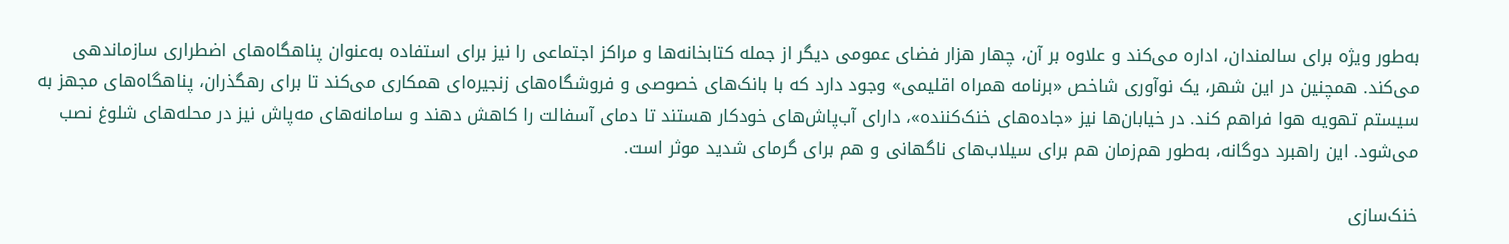به‌طور ویژه برای سالمندان، اداره می‌کند و علاوه بر آن، چهار هزار فضای عمومی دیگر از جمله کتابخانه‌ها و مراکز اجتماعی را نیز برای استفاده به‌عنوان پناهگاه‌های اضطراری سازماندهی می‌کند. همچنین در این شهر، یک نوآوری شاخص «برنامه همراه اقلیمی» وجود دارد که با بانک‌های خصوصی و فروشگاه‌های زنجیره‌ای همکاری می‌کند تا برای رهگذران، پناهگاه‌های مجهز به سیستم تهویه هوا فراهم کند. در خیابان‌ها نیز «جاده‌های خنک‌کننده»، دارای آب‌پاش‌های خودکار هستند تا دمای آسفالت را کاهش دهند و سامانه‌های مه‌پاش نیز در محله‌های شلوغ نصب می‌شود. این راهبرد دوگانه، به‌طور هم‌زمان هم برای سیلاب‌های ناگهانی و هم برای گرمای شدید موثر است.

خنک‌سازی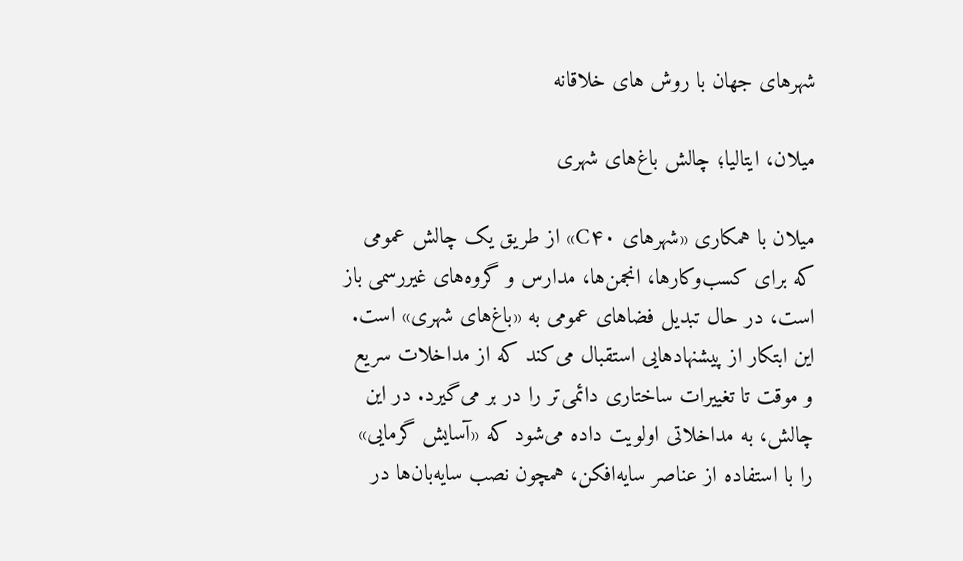شهرهای جهان با روش های خلاقانه

میلان، ایتالیا؛ چالش باغ‌های شهری

میلان با همکاری «شهرهای C۴۰» از طریق یک چالش عمومی که برای کسب‌وکارها، انجمن‌ها، مدارس و گروه‌های غیررسمی باز است، در حال تبدیل فضاهای عمومی به «باغ‌های شهری» است. این ابتکار از پیشنهادهایی استقبال می‌کند که از مداخلات سریع و موقت تا تغییرات ساختاری دائمی‌تر را در بر می‌گیرد. در این چالش، به مداخلاتی اولویت داده می‌شود که «آسایش گرمایی» را با استفاده از عناصر سایه‌افکن، همچون نصب سایه‌بان‌ها در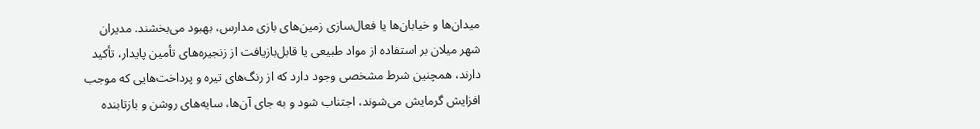میدان‌ها و خیابان‌ها یا فعال‌سازی زمین‌های بازی مدارس، بهبود می‌بخشند. مدیران شهر میلان بر استفاده از مواد طبیعی یا قابل‌بازیافت از زنجیره‌های تأمین پایدار، تأکید دارند، همچنین شرط مشخصی وجود دارد که از رنگ‌های تیره و پرداخت‌هایی که موجب افزایش گرمایش می‌شوند، اجتناب شود و به جای آن‌ها، سایه‌های روشن و بازتابنده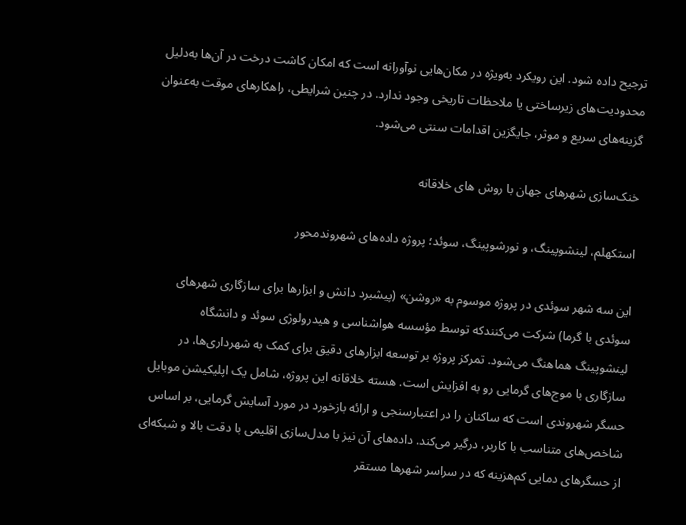ترجیح داده شود. این رویکرد به‌ویژه در مکان‌هایی نوآورانه است که امکان کاشت درخت در آن‌ها به‌دلیل محدودیت‌های زیرساختی یا ملاحظات تاریخی وجود ندارد. در چنین شرایطی، راهکارهای موقت به‌عنوان گزینه‌های سریع و موثر، جایگزین اقدامات سنتی می‌شود.

خنک‌سازی شهرهای جهان با روش های خلاقانه

استکهلم، لینشوپینگ، و نورشوپینگ، سوئد؛ پروژه داده‌های شهروندمحور

این سه شهر سوئدی در پروژه موسوم به «روشن» (پیشبرد دانش و ابزارها برای سازگاری شهرهای سوئدی با گرما) شرکت می‌کنندکه توسط مؤسسه هواشناسی و هیدرولوژی سوئد و دانشگاه لینشوپینگ هماهنگ می‌شود. تمرکز پروژه بر توسعه ابزارهای دقیق برای کمک به شهرداری‌ها، در سازگاری با موج‌های گرمایی رو به افزایش است. هسته خلاقانه این پروژه، شامل یک اپلیکیشن موبایل حسگر شهروندی است که ساکنان را در اعتبارسنجی و ارائه بازخورد در مورد آسایش گرمایی، بر اساس شاخص‌های متناسب با کاربر، درگیر می‌کند. داده‌های آن نیز با مدل‌سازی اقلیمی با دقت بالا و شبکه‌ای از حسگرهای دمایی کم‌هزینه که در سراسر شهرها مستقر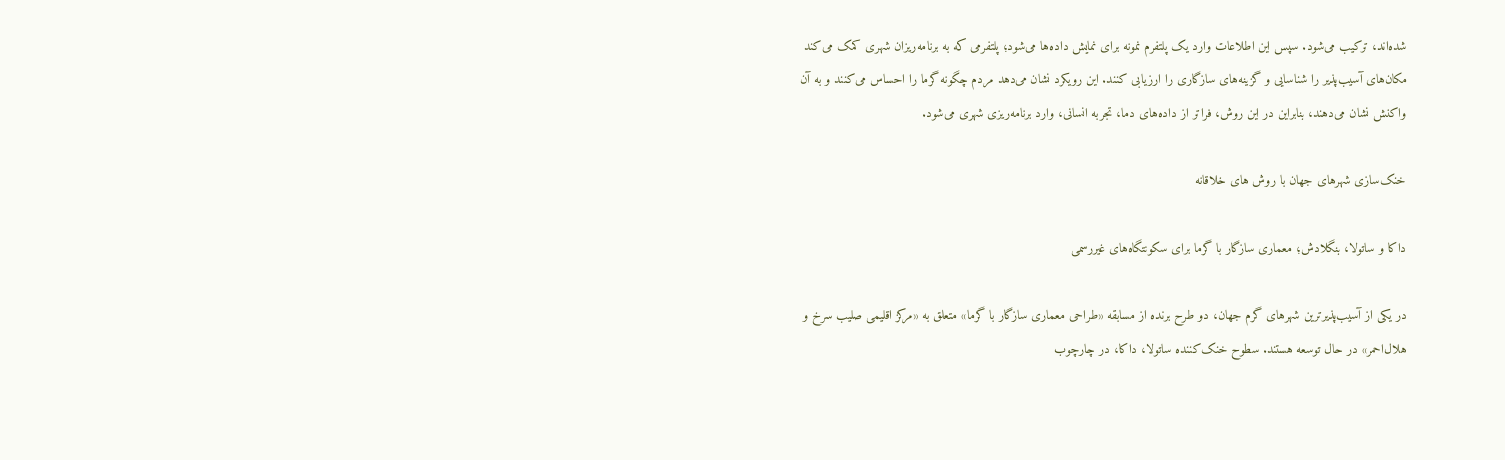شده‌اند، ترکیب می‌شود. سپس این اطلاعات وارد یک پلتفرم نمونه برای نمایش داده‌ها می‌شود؛ پلتفرمی که به برنامه‌ریزان شهری کمک می‌کند مکان‌های آسیب‌پذیر را شناسایی و گزینه‌های سازگاری را ارزیابی کنند. این رویکرد نشان می‌دهد مردم چگونه گرما را احساس می‌کنند و به آن واکنش نشان می‌دهند، بنابراین در این روش، فراتر از داده‌های دما، تجربه انسانی، وارد برنامه‌ریزی شهری می‌شود.

خنک‌سازی شهرهای جهان با روش های خلاقانه

داکا و ساتولا، بنگلادش؛ معماری سازگار با گرما برای سکونتگاه‌های غیررسمی

در یکی از آسیب‌پذیرترین شهرهای گرم جهان، دو طرح برنده از مسابقه «طراحی معماری سازگار با گرما» متعلق به «مرکز اقلیمی صلیب سرخ و هلال‌احمر» در حال توسعه هستند. سطوح خنک‌کننده ساتولا، داکا، در چارچوب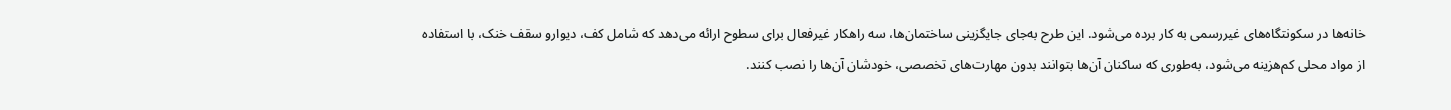خانه‌ها در سکونتگاه‌های غیررسمی به کار برده می‌شود. این طرح به‌جای جایگزینی ساختمان‌ها، سه راهکار غیرفعال برای سطوح ارائه می‌دهد که شامل کف، دیوارو سقف خنک، با استفاده از مواد محلی کم‌هزینه می‌شود، به‌طوری که ساکنان آن‌ها بتوانند بدون مهارت‌های تخصصی، خودشان آن‌ها را نصب کنند.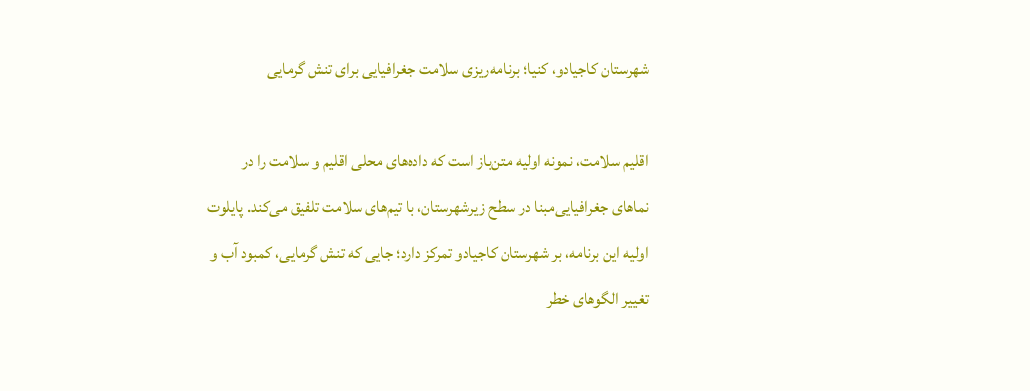شهرستان کاجیادو، کنیا؛ برنامه‌ریزی سلامت جغرافیایی برای تنش گرمایی

اقلیم سلامت، نمونه اولیه متن‌باز است که داده‌های محلی اقلیم و سلامت را در نماهای جغرافیایی‌مبنا در سطح زیرشهرستان، با تیم‌های سلامت تلفیق می‌کند. پایلوت اولیه این برنامه، بر شهرستان کاجیادو تمرکز دارد؛ جایی که تنش گرمایی، کمبود آب و تغییر الگوهای خطر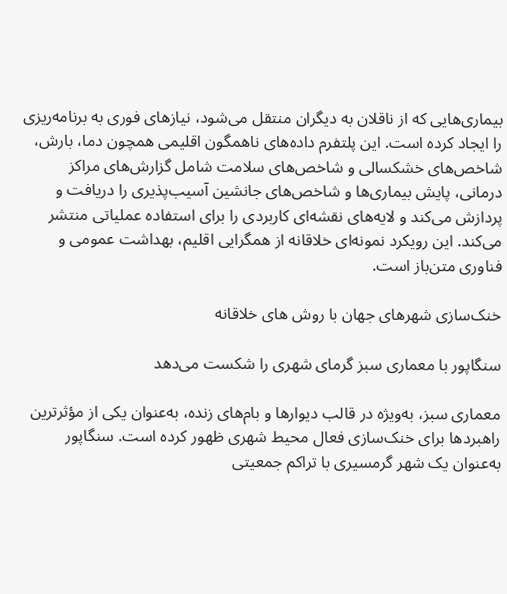بیماری‌هایی که از ناقلان به دیگران منتقل می‌شود، نیازهای فوری به برنامه‌ریزی را ایجاد کرده است. این پلتفرم داده‌های ناهمگون اقلیمی همچون دما، بارش، شاخص‌های خشکسالی و شاخص‌های سلامت شامل گزارش‌های مراکز درمانی، پایش بیماری‌ها و شاخص‌های جانشین آسیب‌پذیری را دریافت و پردازش می‌کند و لایه‌های نقشه‌ای کاربردی را برای استفاده عملیاتی منتشر می‌کند. این رویکرد نمونه‌ای خلاقانه از همگرایی اقلیم، بهداشت عمومی و فناوری متن‌باز است.

خنک‌سازی شهرهای جهان با روش های خلاقانه

سنگاپور با معماری سبز گرمای شهری را شکست می‌دهد

معماری سبز، به‌ویژه در قالب دیوارها و بام‌های زنده، به‌عنوان یکی از مؤثرترین راهبردها برای خنک‌سازی فعال محیط شهری ظهور کرده است. سنگاپور به‌عنوان یک شهر گرمسیری با تراکم جمعیتی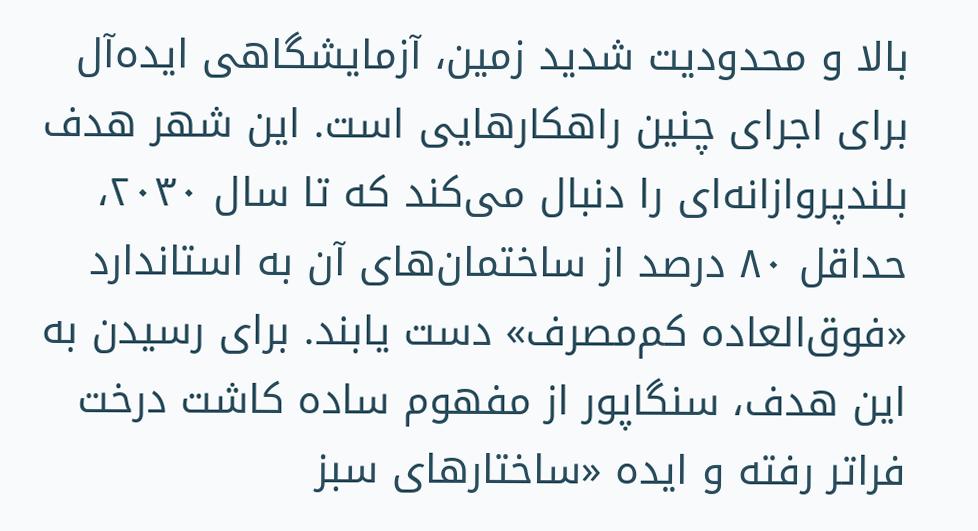بالا و محدودیت شدید زمین، آزمایشگاهی ایده‌آل برای اجرای چنین راهکارهایی است. این شهر هدف بلندپروازانه‌ای را دنبال می‌کند که تا سال ۲۰۳۰، حداقل ۸۰ درصد از ساختمان‌های آن به استاندارد «فوق‌العاده کم‌مصرف» دست یابند. برای رسیدن به این هدف، سنگاپور از مفهوم ساده کاشت درخت فراتر رفته و ایده «ساختارهای سبز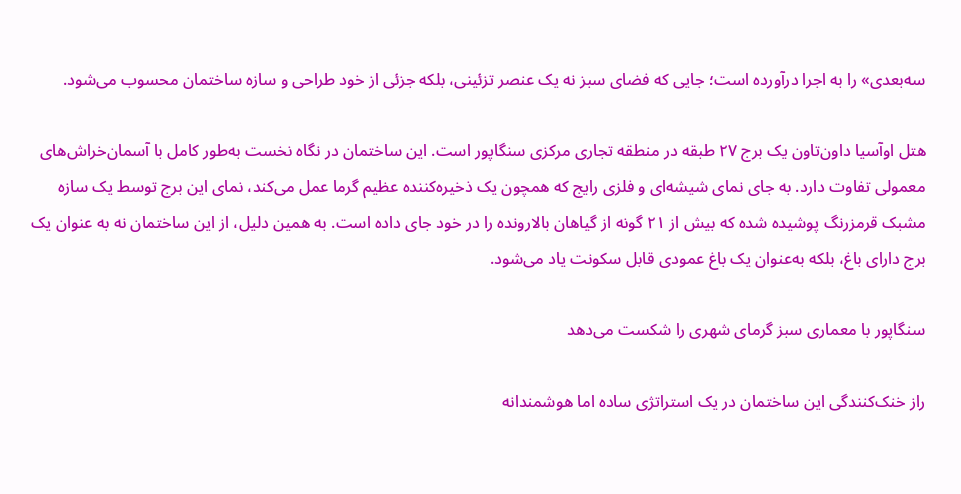سه‌بعدی» را به اجرا درآورده است؛ جایی که فضای سبز نه یک عنصر تزئینی، بلکه جزئی از خود طراحی و سازه ساختمان محسوب می‌شود.

هتل اوآسیا داون‌تاون یک برج ۲۷ طبقه در منطقه تجاری مرکزی سنگاپور است. این ساختمان در نگاه نخست به‌طور کامل با آسمان‌خراش‌های معمولی تفاوت دارد. به جای نمای شیشه‌ای و فلزی رایج که همچون یک ذخیره‌کننده عظیم گرما عمل می‌کند، نمای این برج توسط یک سازه مشبک قرمزرنگ پوشیده شده که بیش از ۲۱ گونه از گیاهان بالارونده را در خود جای داده است. به همین دلیل، از این ساختمان نه به عنوان یک برج دارای باغ، بلکه به‌عنوان یک باغ عمودی قابل سکونت یاد می‌شود.

سنگاپور با معماری سبز گرمای شهری را شکست می‌دهد

راز خنک‌کنندگی این ساختمان در یک استراتژی ساده اما هوشمندانه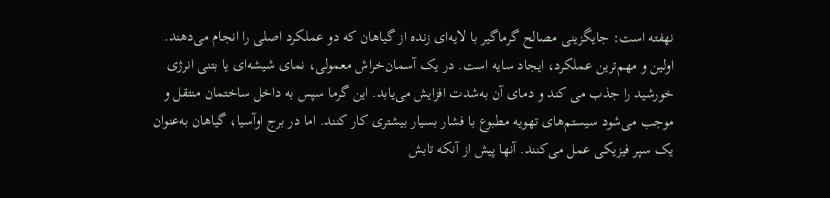نهفته است: جایگزینی مصالح گرماگیر با لایه‌ای زنده از گیاهان که دو عملکرد اصلی را انجام می‌دهند. اولین و مهم‌ترین عملکرد، ایجاد سایه است. در یک آسمان‌خراش معمولی، نمای شیشه‌ای یا بتنی انرژی خورشید را جذب می ‌کند و دمای آن به‌شدت افزایش می‌یابد. این گرما سپس به داخل ساختمان منتقل و موجب می‌شود سیستم‌های تهویه مطبوع با فشار بسیار بیشتری کار کنند. اما در برج اوآسیا، گیاهان به‌عنوان یک سپر فیزیکی عمل می‌کنند. آنها پیش از آنکه تابش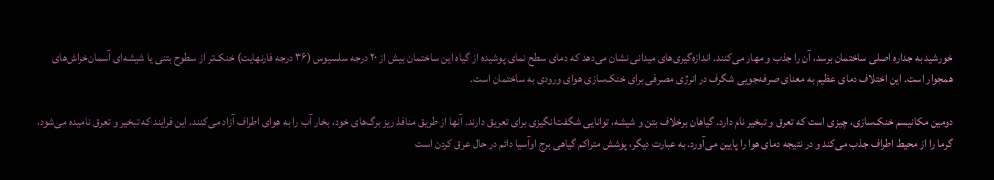خورشید به جداره اصلی ساختمان برسد، آن را جذب و مهار می‌کنند. اندازه‌گیری‌های میدانی نشان می‌دهد که دمای سطح نمای پوشیده از گیاه این ساختمان بیش از ۲۰ درجه سلسیوس (۳۶ درجه فارنهایت) خنک‌تر از سطوح بتنی یا شیشه‌ای آسمان‌خراش‌های همجوار است. این اختلاف دمای عظیم به معنای صرفه‌جویی شگرف در انرژی مصرفی برای خنک‌سازی هوای ورودی به ساختمان است.

دومین مکانیسم خنک‌سازی، چیزی است که تعرق و تبخیر نام دارد. گیاهان برخلاف بتن و شیشه، توانایی شگفت‌انگیزی برای تعریق دارند. آنها از طریق منافذ ریز برگ‌های خود، بخار آب را به هوای اطراف آزاد می‌کنند. این فرایند که تبخیر و تعرق نامیده می‌شود، گرما را از محیط اطراف جذب می‌کند و در نتیجه دمای هوا را پایین می‌آورد. به عبارت دیگر، پوشش متراکم گیاهی برج اوآسیا دائم در حال عرق کردن است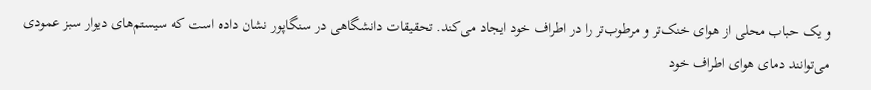و یک حباب محلی از هوای خنک‌تر و مرطوب‌تر را در اطراف خود ایجاد می‌کند. تحقیقات دانشگاهی در سنگاپور نشان داده است که سیستم‌های دیوار سبز عمودی می‌توانند دمای هوای اطراف خود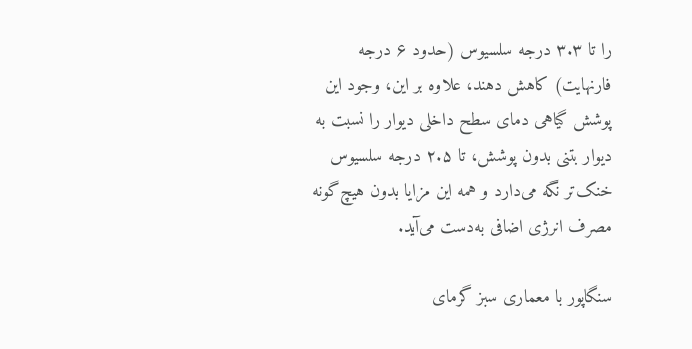را تا ۳.۳ درجه سلسیوس (حدود ۶ درجه فارنهایت) کاهش دهند، علاوه بر این، وجود این پوشش گیاهی دمای سطح داخلی دیوار را نسبت به دیوار بتنی بدون پوشش، تا ۲.۵ درجه سلسیوس خنک‌تر نگه می‌دارد و همه این مزایا بدون هیچ‌گونه مصرف انرژی اضافی به‌دست می‌آید.

سنگاپور با معماری سبز گرمای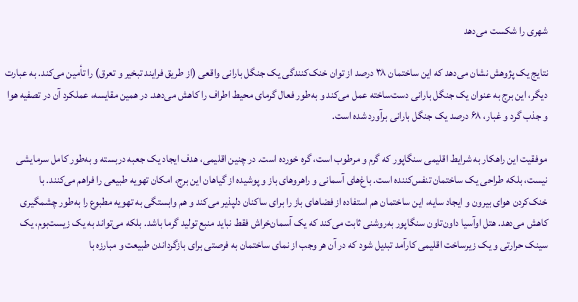شهری را شکست می‌دهد

نتایج یک پژوهش نشان می‌دهد که این ساختمان ۳۸ درصد از توان خنک‌کنندگی یک جنگل بارانی واقعی (از طریق فرایند تبخیر و تعرق) را تأمین می‌کند. به عبارت دیگر، این برج به عنوان یک جنگل بارانی دست‌ساخته عمل می‌کند و به‌طور فعال گرمای محیط اطراف را کاهش می‌دهد. در همین مقایسه، عملکرد آن در تصفیه هوا و جذب گرد و غبار، ۶۸ درصد یک جنگل بارانی برآورد شده است.

موفقیت این راهکار به شرایط اقلیمی سنگاپور که گرم و مرطوب است، گره خورده است. در چنین اقلیمی، هدف ایجاد یک جعبه دربسته و به‌طور کامل سرمایشی نیست، بلکه طراحی یک ساختمان تنفس‌کننده است. باغ‌های آسمانی و راهروهای باز و پوشیده از گیاهان این برج، امکان تهویه طبیعی را فراهم می‌کنند. با خنک‌کردن هوای بیرون و ایجاد سایه، این ساختمان هم استفاده از فضاهای باز را برای ساکنان دلپذیر می‌کند و هم وابستگی به تهویه مطبوع را به‌طور چشمگیری کاهش می‌دهد. هتل اوآسیا داون‌تاون سنگاپور به‌روشنی ثابت می‌کند که یک آسمان‌خراش فقط نباید منبع تولید گرما باشد. بلکه می‌تواند به یک زیست‌بوم، یک سینک حرارتی و یک زیرساخت اقلیمی کارآمد تبدیل شود که در آن هر وجب از نمای ساختمان به فرصتی برای بازگرداندن طبیعت و مبارزه با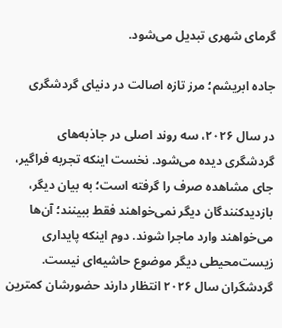گرمای شهری تبدیل می‌شود.

جاده ابریشم؛ مرز تازه اصالت در دنیای گردشگری

در سال ۲۰۲۶، سه روند اصلی در جاذبه‌های گردشگری دیده می‌شود. نخست اینکه تجربه فراگیر، جای مشاهده صرف را گرفته است؛ به بیان دیگر، بازدیدکنندگان دیگر نمی‌خواهند فقط ببینند؛ آن‌ها می‌خواهند وارد ماجرا شوند. دوم اینکه پایداری زیست‌محیطی دیگر موضوع حاشیه‌ای نیست. گردشگران سال ۲۰۲۶ انتظار دارند حضورشان کمترین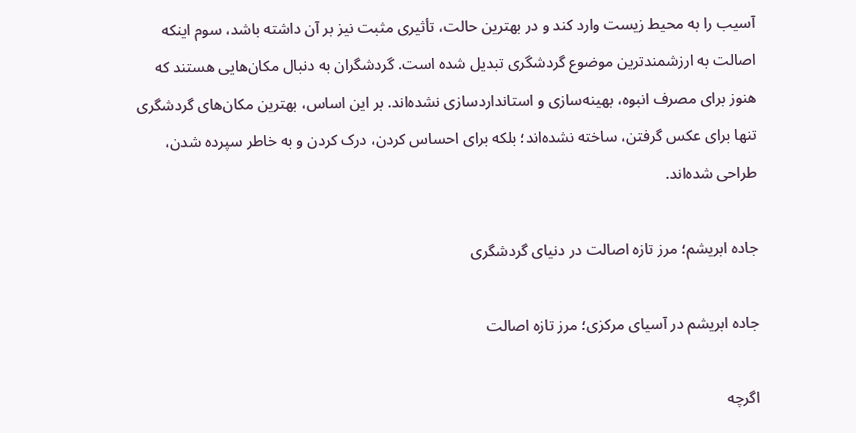آسیب را به محیط زیست وارد کند و در بهترین حالت، تأثیری مثبت نیز بر آن داشته باشد، سوم اینکه اصالت به ارزشمندترین موضوع گردشگری تبدیل شده است. گردشگران به دنبال مکان‌هایی هستند که هنوز برای مصرف انبوه، بهینه‌سازی و استانداردسازی نشده‌اند. بر این اساس، بهترین مکان‌های گردشگری تنها برای عکس گرفتن، ساخته نشده‌اند؛ بلکه برای احساس کردن، درک کردن و به خاطر سپرده شدن، طراحی شده‌اند.

جاده ابریشم؛ مرز تازه اصالت در دنیای گردشگری

جاده ابریشم در آسیای مرکزی؛ مرز تازه اصالت

اگرچه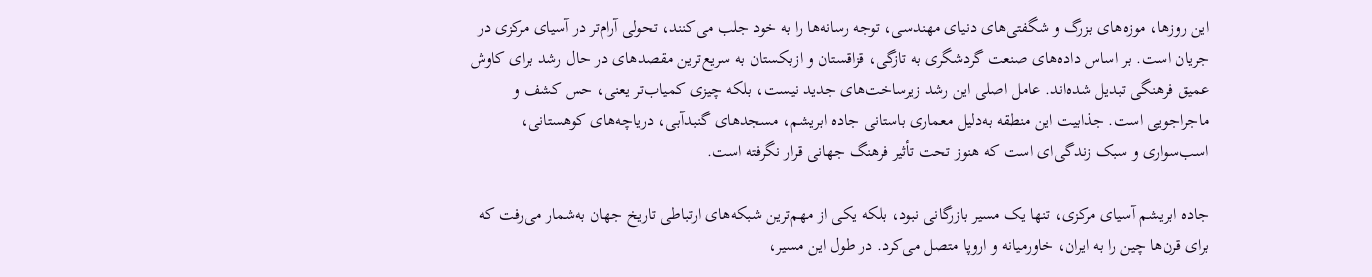این روزها، موزه‌های بزرگ و شگفتی‌های دنیای مهندسی، توجه رسانه‌ها را به خود جلب می‌کنند، تحولی آرام‌تر در آسیای مرکزی در جریان است. بر اساس داده‌های صنعت گردشگری به تازگی، قزاقستان و ازبکستان به سریع‌ترین مقصدهای در حال رشد برای کاوش عمیق فرهنگی تبدیل شده‌اند. عامل اصلی این رشد زیرساخت‌های جدید نیست، بلکه چیزی کمیاب‌تر یعنی، حس کشف و ماجراجویی است. جذابیت این منطقه به‌دلیل معماری باستانی جاده ابریشم، مسجدهای گنبدآبی، دریاچه‌های کوهستانی، اسب‌سواری و سبک زندگی‌ای است که هنوز تحت تأثیر فرهنگ جهانی قرار نگرفته است.

جاده ابریشم آسیای مرکزی، تنها یک مسیر بازرگانی نبود، بلکه یکی از مهم‌ترین شبکه‌های ارتباطی تاریخ جهان به‌شمار می‌رفت که برای قرن‌ها چین را به ایران، خاورمیانه و اروپا متصل می‌کرد. در طول این مسیر،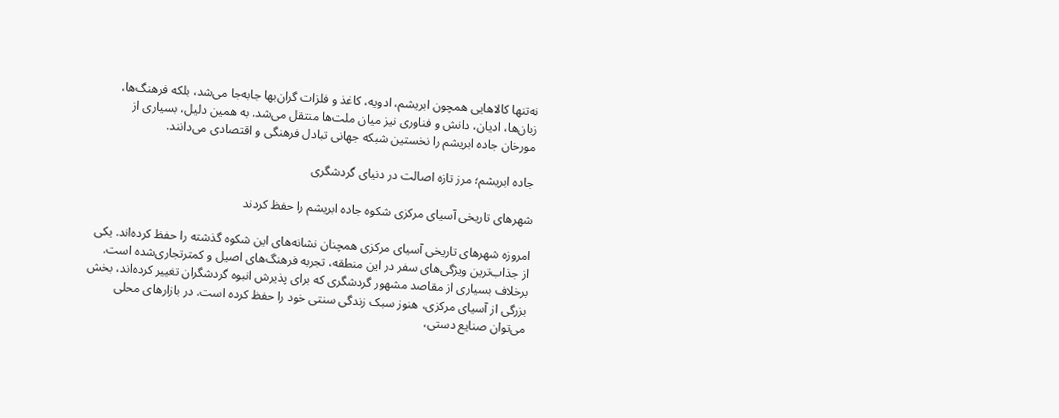نه‌تنها کالاهایی همچون ابریشم، ادویه، کاغذ و فلزات گران‌بها جابه‌جا می‌شد، بلکه فرهنگ‌ها، زبان‌ها، ادیان، دانش و فناوری نیز میان ملت‌ها منتقل می‌شد. به همین دلیل، بسیاری از مورخان جاده ابریشم را نخستین شبکه جهانی تبادل فرهنگی و اقتصادی می‌دانند.

جاده ابریشم؛ مرز تازه اصالت در دنیای گردشگری

شهرهای تاریخی آسیای مرکزی شکوه جاده ابریشم را حفظ کردند

امروزه شهرهای تاریخی آسیای مرکزی همچنان نشانه‌های این شکوه گذشته را حفظ کرده‌اند. یکی از جذاب‌ترین ویژگی‌های سفر در این منطقه، تجربه فرهنگ‌های اصیل و کمترتجاری‌شده است. برخلاف بسیاری از مقاصد مشهور گردشگری که برای پذیرش انبوه گردشگران تغییر کرده‌اند، بخش بزرگی از آسیای مرکزی، هنوز سبک زندگی سنتی خود را حفظ کرده است. در بازارهای محلی می‌توان صنایع دستی،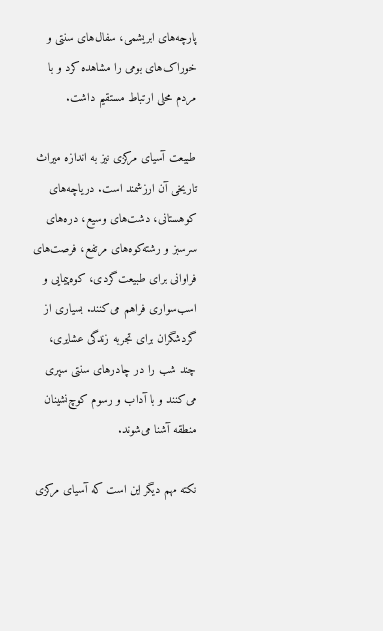پارچه‌های ابریشمی، سفال‌های سنتی و خوراک‌های بومی را مشاهده کرد و با مردم محلی ارتباط مستقیم داشت.

طبیعت آسیای مرکزی نیز به اندازه میراث تاریخی آن ارزشمند است. دریاچه‌های کوهستانی، دشت‌های وسیع، دره‌های سرسبز و رشته‌کوه‌های مرتفع، فرصت‌های فراوانی برای طبیعت‌گردی، کوه‌پیمایی و اسب‌سواری فراهم می‌کنند. بسیاری از گردشگران برای تجربه زندگی عشایری، چند شب را در چادرهای سنتی سپری می‌کنند و با آداب و رسوم کوچ‌نشینان منطقه آشنا می‌شوند.

نکته مهم دیگر این است که آسیای مرکزی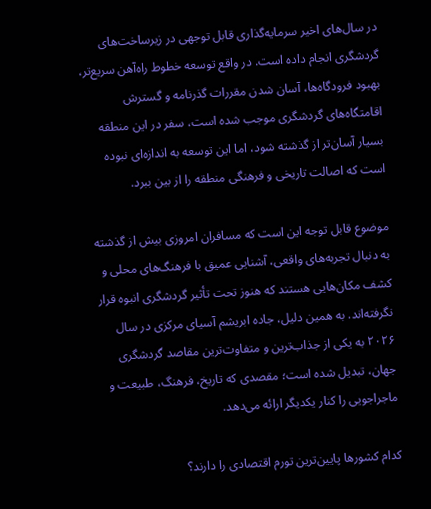در سال‌های اخیر سرمایه‌گذاری قابل توجهی در زیرساخت‌های گردشگری انجام داده است. در واقع توسعه خطوط راه‌آهن سریع‌تر، بهبود فرودگاه‌ها، آسان شدن مقررات گذرنامه و گسترش اقامتگاه‌های گردشگری موجب شده است، سفر در این منطقه بسیار آسان‌تر از گذشته شود، اما این توسعه به اندازه‌ای نبوده است که اصالت تاریخی و فرهنگی منطقه را از بین ببرد.

موضوع قابل توجه این است که مسافران امروزی بیش از گذشته به دنبال تجربه‌های واقعی، آشنایی عمیق با فرهنگ‌های محلی و کشف مکان‌هایی هستند که هنوز تحت تأثیر گردشگری انبوه قرار نگرفته‌اند. به همین دلیل، جاده ابریشم آسیای مرکزی در سال ۲۰۲۶ به یکی از جذاب‌ترین و متفاوت‌ترین مقاصد گردشگری جهان، تبدیل شده است؛ مقصدی که تاریخ، فرهنگ، طبیعت و ماجراجویی را کنار یکدیگر ارائه می‌دهد.

کدام کشورها پایین‌ترین تورم اقتصادی را دارند؟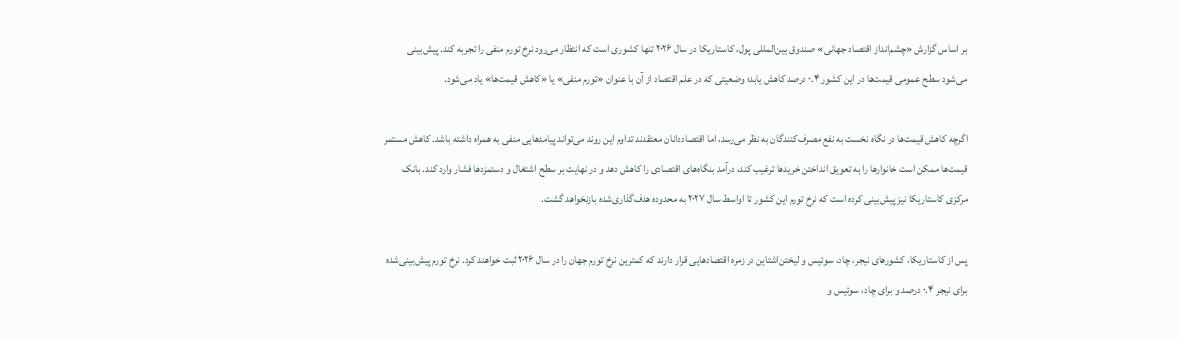بر اساس گزارش «چشم‌انداز اقتصاد جهانی» صندوق بین‌المللی پول، کاستاریکا در سال ۲۰۲۶ تنها کشوری است که انتظار می‌رود نرخ تورم منفی را تجربه کند. پیش‌بینی می‌شود سطح عمومی قیمت‌ها در این کشور ۰.۴ درصد کاهش یابد؛ وضعیتی که در علم اقتصاد از آن با عنوان «تورم منفی» یا «کاهش قیمت‌ها» یاد می‌شود.

اگرچه کاهش قیمت‌ها در نگاه نخست به نفع مصرف‌کنندگان به نظر می‌رسد، اما اقتصاددانان معتقدند تداوم این روند می‌تواند پیامدهایی منفی به همراه داشته باشد. کاهش مستمر قیمت‌ها ممکن است خانوارها را به تعویق انداختن خریدها ترغیب کند، درآمد بنگاه‌های اقتصادی را کاهش دهد و در نهایت بر سطح اشتغال و دستمزدها فشار وارد کند. بانک مرکزی کاستاریکا نیز پیش‌بینی کرده است که نرخ تورم این کشور تا اواسط سال ۲۰۲۷ به محدوده هدف‌گذاری‌شده بازنخواهد گشت.

پس از کاستاریکا، کشورهای نیجر، چاد، سوئیس و لیختن‌اشتاین در زمره اقتصادهایی قرار دارند که کمترین نرخ تورم جهان را در سال ۲۰۲۶ ثبت خواهند کرد. نرخ تورم پیش‌بینی‌شده برای نیجر ۰.۴ درصد و برای چاد، سوئیس و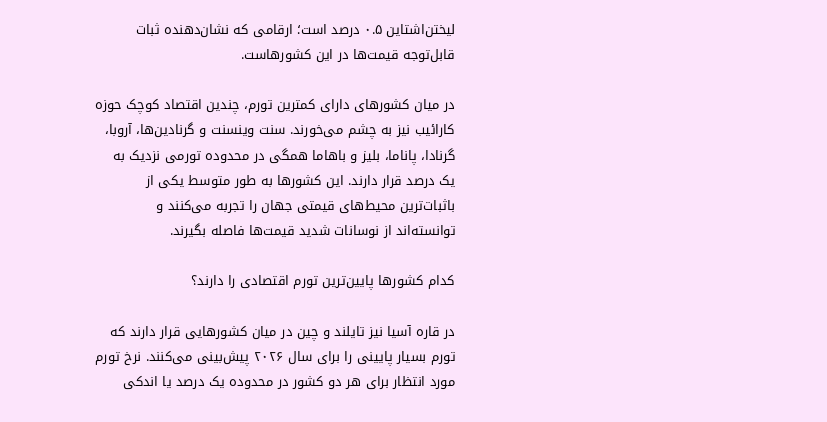لیختن‌اشتاین ۰.۵ درصد است؛ ارقامی که نشان‌دهنده ثبات قابل‌توجه قیمت‌ها در این کشورهاست.

در میان کشورهای دارای کمترین تورم، چندین اقتصاد کوچک حوزه کارائیب نیز به چشم می‌خورند. سنت وینسنت و گرنادین‌ها، آروبا، گرنادا، پاناما، بلیز و باهاما همگی در محدوده تورمی نزدیک به یک درصد قرار دارند. این کشورها به طور متوسط یکی از باثبات‌ترین محیط‌های قیمتی جهان را تجربه می‌کنند و توانسته‌اند از نوسانات شدید قیمت‌ها فاصله بگیرند.

کدام کشورها پایین‌ترین تورم اقتصادی را دارند؟

در قاره آسیا نیز تایلند و چین در میان کشورهایی قرار دارند که تورم بسیار پایینی را برای سال ۲۰۲۶ پیش‌بینی می‌کنند. نرخ تورم مورد انتظار برای هر دو کشور در محدوده یک درصد یا اندکی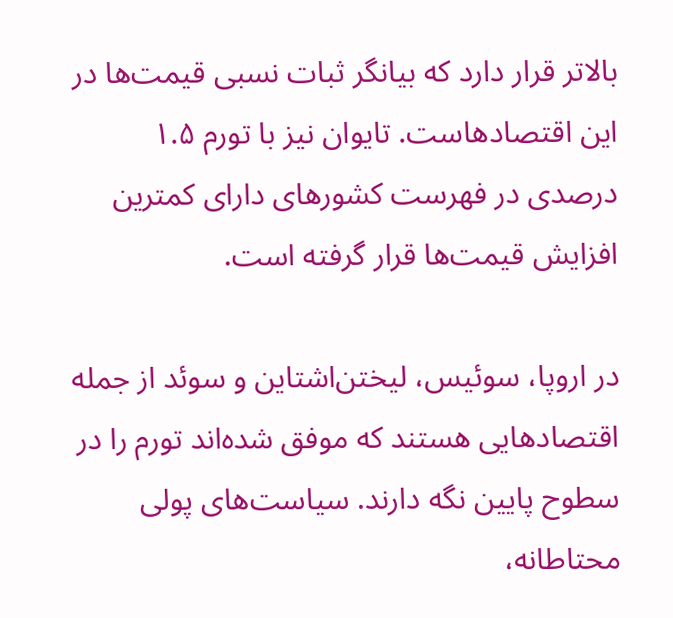بالاتر قرار دارد که بیانگر ثبات نسبی قیمت‌ها در این اقتصادهاست. تایوان نیز با تورم ۱.۵ درصدی در فهرست کشورهای دارای کمترین افزایش قیمت‌ها قرار گرفته است.

در اروپا، سوئیس، لیختن‌اشتاین و سوئد از جمله اقتصادهایی هستند که موفق شده‌اند تورم را در سطوح پایین نگه دارند. سیاست‌های پولی محتاطانه،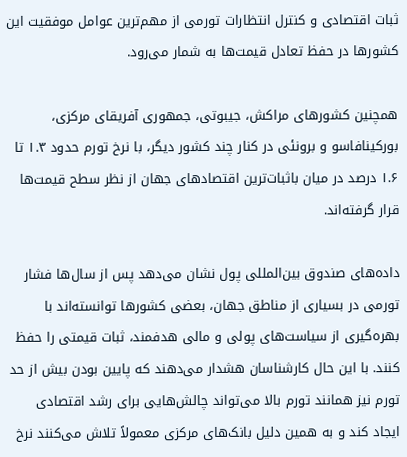ثبات اقتصادی و کنترل انتظارات تورمی از مهم‌ترین عوامل موفقیت این کشورها در حفظ تعادل قیمت‌ها به شمار می‌رود.

همچنین کشورهای مراکش، جیبوتی، جمهوری آفریقای مرکزی، بورکینافاسو و برونئی در کنار چند کشور دیگر، با نرخ تورم حدود ۱.۳ تا ۱.۶ درصد در میان باثبات‌ترین اقتصادهای جهان از نظر سطح قیمت‌ها قرار گرفته‌اند.

داده‌های صندوق بین‌المللی پول نشان می‌دهد پس از سال‌ها فشار تورمی در بسیاری از مناطق جهان، بعضی کشورها توانسته‌اند با بهره‌گیری از سیاست‌های پولی و مالی هدفمند، ثبات قیمتی را حفظ کنند. با این حال کارشناسان هشدار می‌دهند که پایین بودن بیش از حد تورم نیز همانند تورم بالا می‌تواند چالش‌هایی برای رشد اقتصادی ایجاد کند و به همین دلیل بانک‌های مرکزی معمولاً تلاش می‌کنند نرخ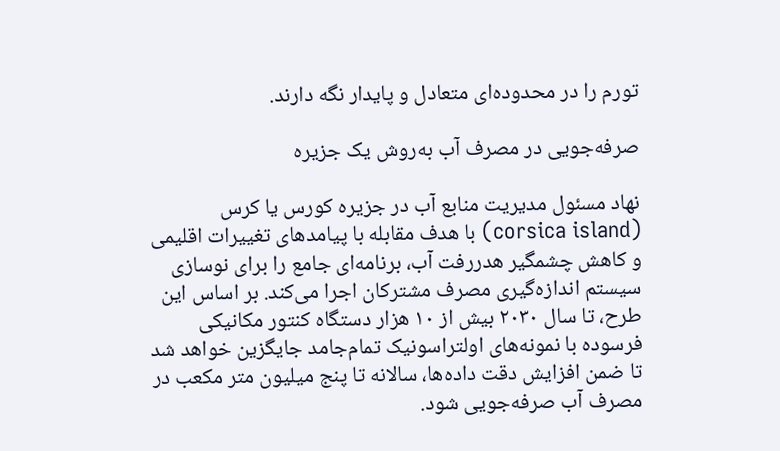تورم را در محدوده‌ای متعادل و پایدار نگه دارند.

صرفه‌جویی در مصرف آب به‌روش یک جزیره

نهاد مسئول مدیریت منابع آب در جزیره کورس یا کرس (corsica island) با هدف مقابله با پیامدهای تغییرات اقلیمی و کاهش چشمگیر هدررفت آب، برنامه‌ای جامع را برای نوسازی سیستم اندازه‌گیری مصرف مشترکان اجرا می‌کند. بر اساس این طرح، تا سال ۲۰۳۰ بیش از ۱۰ هزار دستگاه کنتور مکانیکی فرسوده با نمونه‌های اولتراسونیک تمام‌جامد جایگزین خواهد شد تا ضمن افزایش دقت داده‌ها، سالانه تا پنج میلیون متر مکعب در مصرف آب صرفه‌جویی شود.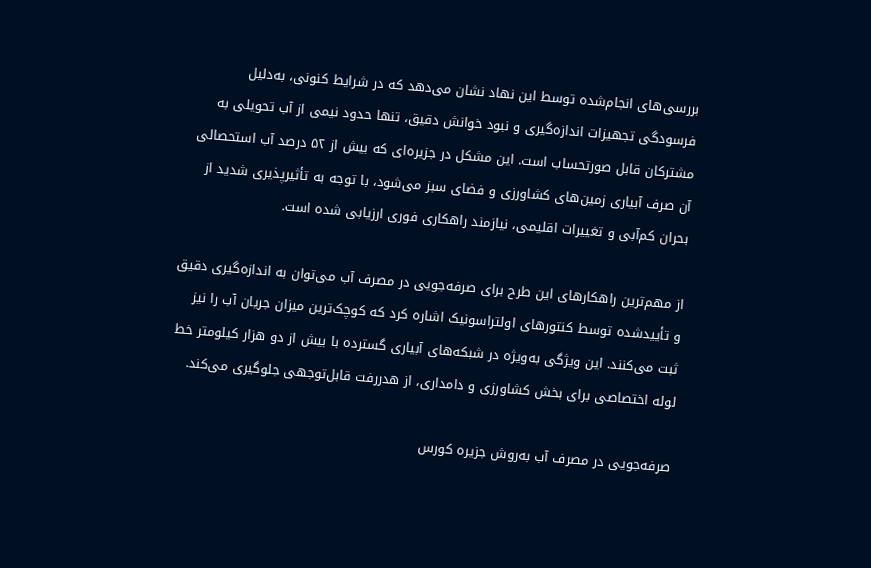بررسی‌های انجام‌شده توسط این نهاد نشان می‌دهد که در شرایط کنونی، به‌دلیل فرسودگی تجهیزات اندازه‌گیری و نبود خوانش دقیق، تنها حدود نیمی از آب تحویلی به مشترکان قابل صورتحساب است. این مشکل در جزیره‌ای که بیش از ۵۲ درصد آب استحصالی آن صرف آبیاری زمین‌های کشاورزی و فضای سبز می‌شود، با توجه به تأثیرپذیری شدید از بحران کم‌آبی و تغییرات اقلیمی، نیازمند راهکاری فوری ارزیابی شده است.

از مهم‌ترین راهکارهای این طرح برای صرفه‌جویی در مصرف آب می‌توان به اندازه‌گیری دقیق و تأییدشده توسط کنتورهای اولتراسونیک اشاره کرد که کوچک‌ترین میزان جریان آب را نیز ثبت می‌کنند. این ویژگی به‌ویژه در شبکه‌های آبیاری گسترده با بیش از دو هزار کیلومتر خط لوله اختصاصی برای بخش کشاورزی و دامداری، از هدررفت قابل‌توجهی جلوگیری می‌کند.

صرفه‌جویی در مصرف آب به‌روش جزیره کورس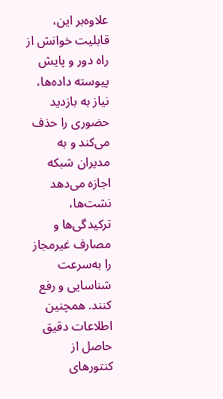علاوه‌بر این، قابلیت خوانش از راه دور و پایش پیوسته داده‌ها، نیاز به بازدید حضوری را حذف می‌کند و به مدیران شبکه اجازه می‌دهد نشت‌ها، ترکیدگی‌ها و مصارف غیرمجاز را به‌سرعت شناسایی و رفع کنند. همچنین اطلاعات دقیق حاصل از کنتورهای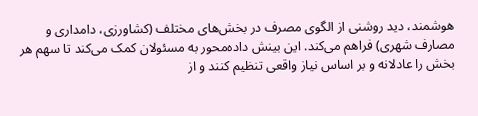هوشمند، دید روشنی از الگوی مصرف در بخش‌های مختلف (کشاورزی، دامداری و مصارف شهری) فراهم می‌کند. این بینش داده‌محور به مسئولان کمک می‌کند تا سهم هر بخش را عادلانه و بر اساس نیاز واقعی تنظیم کنند و از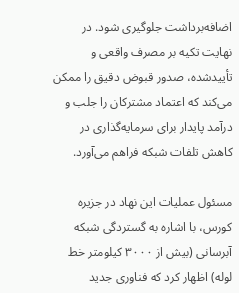اضافه‌برداشت جلوگیری شود. در نهایت تکیه بر مصرف واقعی و تأییدشده، صدور قبوض دقیق را ممکن می‌کند که اعتماد مشترکان را جلب و درآمد پایدار برای سرمایه‌گذاری در کاهش تلفات شبکه فراهم می‌آورد.

مسئول عملیات این نهاد در جزیره کورس، با اشاره به گستردگی شبکه آبرسانی (بیش از ۳۰۰۰ کیلومتر خط لوله) اظهار کرد که فناوری جدید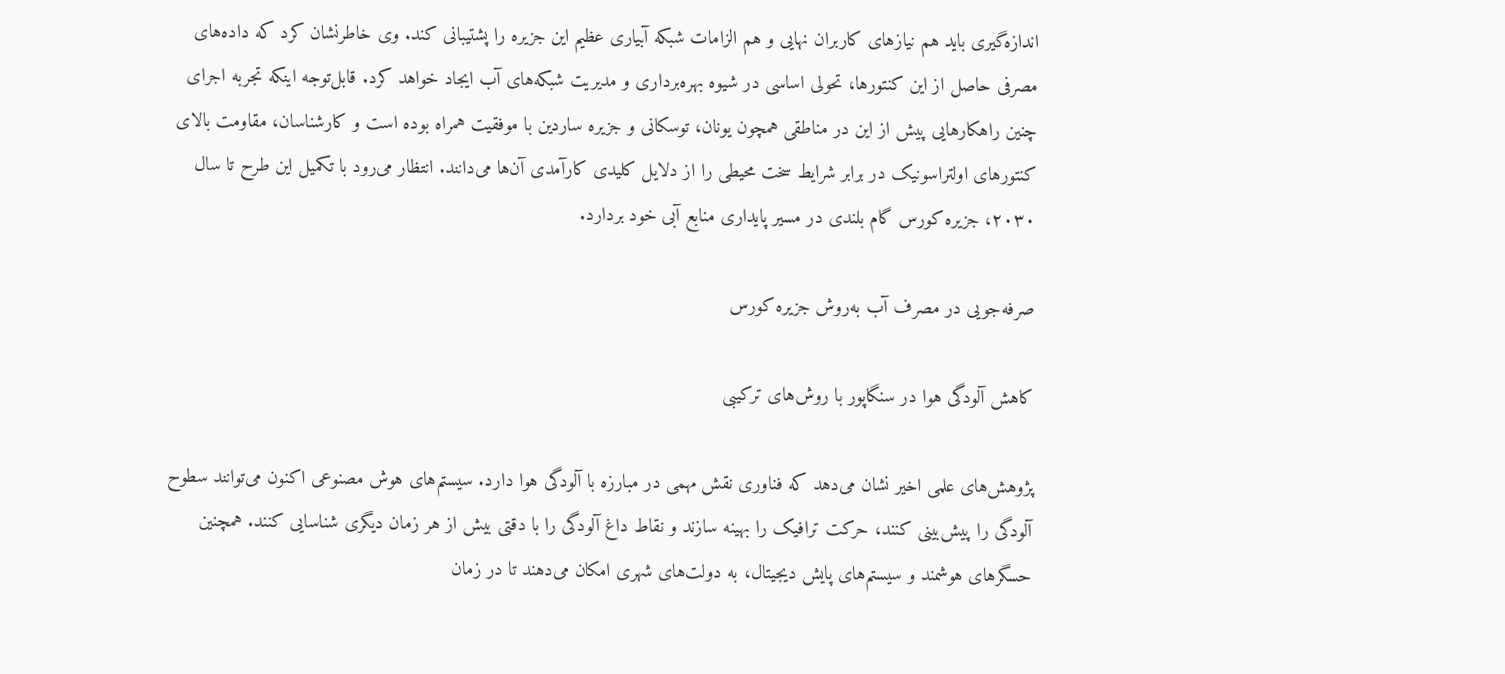اندازه‌گیری باید هم نیازهای کاربران نهایی و هم الزامات شبکه آبیاری عظیم این جزیره را پشتیبانی کند. وی خاطرنشان کرد که داده‌های مصرفی حاصل از این کنتورها، تحولی اساسی در شیوه بهره‌برداری و مدیریت شبکه‌های آب ایجاد خواهد کرد. قابل‌توجه اینکه تجربه اجرای چنین راهکارهایی پیش از این در مناطقی همچون یونان، توسکانی و جزیره ساردین با موفقیت همراه بوده است و کارشناسان، مقاومت بالای کنتورهای اولتراسونیک در برابر شرایط سخت محیطی را از دلایل کلیدی کارآمدی آن‌ها می‌دانند. انتظار می‌رود با تکمیل این طرح تا سال ۲۰۳۰، جزیره کورس گام بلندی در مسیر پایداری منابع آبی خود بردارد.

صرفه‌جویی در مصرف آب به‌روش جزیره کورس

کاهش آلودگی هوا در سنگاپور با روش‌های ترکیبی

پژوهش‌های علمی اخیر نشان می‌دهد که فناوری نقش مهمی در مبارزه با آلودگی هوا دارد. سیستم‌های هوش مصنوعی اکنون می‌توانند سطوح آلودگی را پیش‌بینی کنند، حرکت ترافیک را بهینه سازند و نقاط داغ آلودگی را با دقتی بیش از هر زمان دیگری شناسایی کنند. همچنین حسگرهای هوشمند و سیستم‌های پایش دیجیتال، به دولت‌های شهری امکان می‌دهند تا در زمان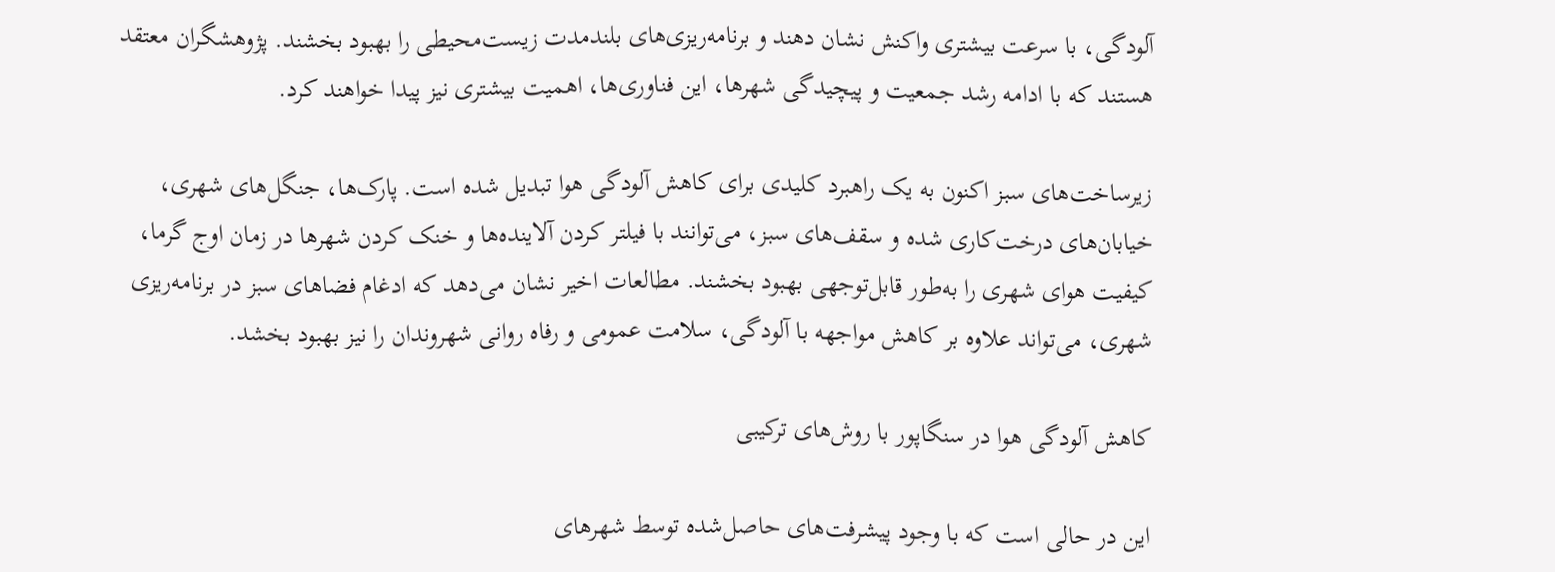آلودگی، با سرعت بیشتری واکنش نشان دهند و برنامه‌ریزی‌های بلندمدت زیست‌محیطی را بهبود بخشند. پژوهشگران معتقد هستند که با ادامه رشد جمعیت و پیچیدگی شهرها، این فناوری‌ها، اهمیت بیشتری نیز پیدا خواهند کرد.

زیرساخت‌های سبز اکنون به یک راهبرد کلیدی برای کاهش آلودگی هوا تبدیل شده است. پارک‌ها، جنگل‌های شهری، خیابان‌های درخت‌کاری شده و سقف‌های سبز، می‌توانند با فیلتر کردن آلاینده‌ها و خنک کردن شهرها در زمان اوج گرما، کیفیت هوای شهری را به‌طور قابل‌توجهی بهبود بخشند. مطالعات اخیر نشان می‌دهد که ادغام فضاهای سبز در برنامه‌ریزی شهری، می‌تواند علاوه بر کاهش مواجهه با آلودگی، سلامت عمومی و رفاه روانی شهروندان را نیز بهبود بخشد.

کاهش آلودگی هوا در سنگاپور با روش‌های ترکیبی

این در حالی است که با وجود پیشرفت‌های حاصل‌شده توسط شهرهای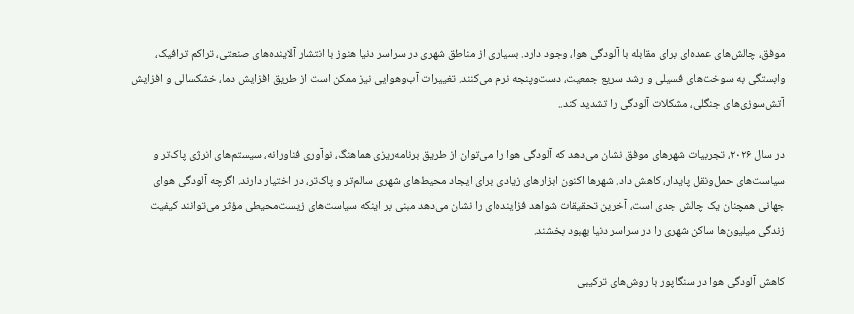موفق، چالش‌های عمده‌ای برای مقابله با آلودگی هوا، وجود دارد. بسیاری از مناطق شهری در سراسر دنیا هنوز با انتشار آلاینده‌های صنعتی، تراکم ترافیک، وابستگی به سوخت‌های فسیلی و رشد سریع جمعیت، دست‌وپنجه نرم می‌کنند. تغییرات آب‌وهوایی نیز ممکن است از طریق افزایش دما، خشکسالی و افزایش آتش‌سوزی‌های جنگلی، مشکلات آلودگی را تشدید کند..

در سال ۲۰۲۶، تجربیات شهرهای موفق نشان می‌دهد که آلودگی هوا را می‌توان از طریق برنامه‌ریزی هماهنگ، نوآوری فناورانه، سیستم‌های انرژی پاک‌تر و سیاست‌های حمل‌ونقل پایدار، کاهش داد. شهرها اکنون ابزارهای زیادی برای ایجاد محیط‌های شهری سالم‌تر و پاک‌تر، در اختیار دارند. اگرچه آلودگی هوای جهانی همچنان یک چالش جدی است، آخرین تحقیقات شواهد فزاینده‌ای را نشان می‌دهد مبنی بر اینکه سیاست‌های زیست‌محیطی مؤثر می‌توانند کیفیت زندگی میلیون‌ها ساکن شهری را در سراسر دنیا بهبود بخشند.

کاهش آلودگی هوا در سنگاپور با روش‌های ترکیبی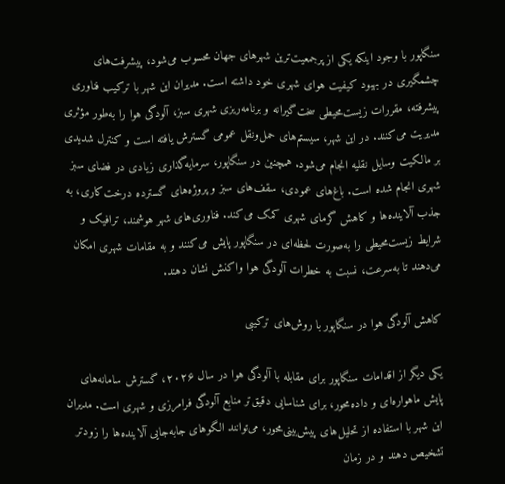سنگاپور با وجود اینکه یکی از پرجمعیت‌ترین شهرهای جهان محسوب می‌شود، پیشرفت‌های چشمگیری در بهبود کیفیت هوای شهری خود داشته است. مدیران این شهر با ترکیب فناوری پیشرفته، مقررات زیست‌محیطی سخت‌گیرانه و برنامه‌ریزی شهری سبز، آلودگی هوا را به‌طور مؤثری مدیریت می‌کنند. در این شهر، سیستم‌های حمل‌ونقل عمومی گسترش یافته است و کنترل شدیدی بر مالکیت وسایل نقلیه انجام می‌شود. همچنین در سنگاپور، سرمایه‌گذاری زیادی در فضای سبز شهری انجام شده است. باغ‌های عمودی، سقف‌های سبز و پروژه‌های گسترده درخت‌کاری، به جذب آلاینده‌ها و کاهش گرمای شهری کمک می‌کند. فناوری‌های شهر هوشمند، ترافیک و شرایط زیست‌محیطی را به‌صورت لحظه‌ای در سنگاپور پایش می‌کنند و به مقامات شهری امکان می‌دهند تا به‌سرعت، نسبت به خطرات آلودگی هوا واکنش نشان دهند.

کاهش آلودگی هوا در سنگاپور با روش‌های ترکیبی

یکی دیگر از اقدامات سنگاپور برای مقابله با آلودگی هوا در سال ۲۰۲۶، گسترش سامانه‌های پایش ماهواره‌ای و داده‌محور، برای شناسایی دقیق‌تر منابع آلودگی فرامرزی و شهری است. مدیران این شهر با استفاده از تحلیل‌های پیش‌بینی‌محور، می‌توانند الگوهای جابه‌جایی آلاینده‌ها را زودتر تشخیص دهند و در زمان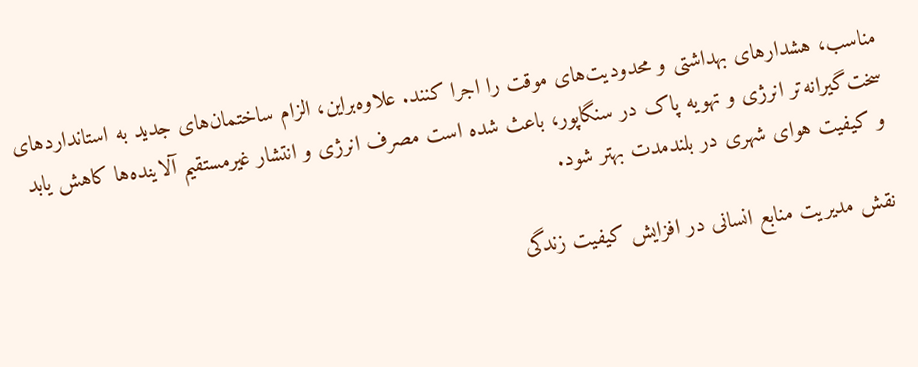مناسب، هشدارهای بهداشتی و محدودیت‌های موقت را اجرا کنند. علاوه‌براین، الزام ساختمان‌های جدید به استانداردهای سخت‌گیرانه‌تر انرژی و تهویه پاک در سنگاپور، باعث شده است مصرف انرژی و انتشار غیرمستقیم آلاینده‌ها کاهش یابد و کیفیت هوای شهری در بلندمدت بهتر شود.

نقش مدیریت منابع انسانی در افزایش کیفیت زندگی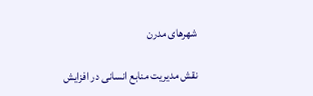شهرهای مدرن

نقش مدیریت منابع انسانی در افزایش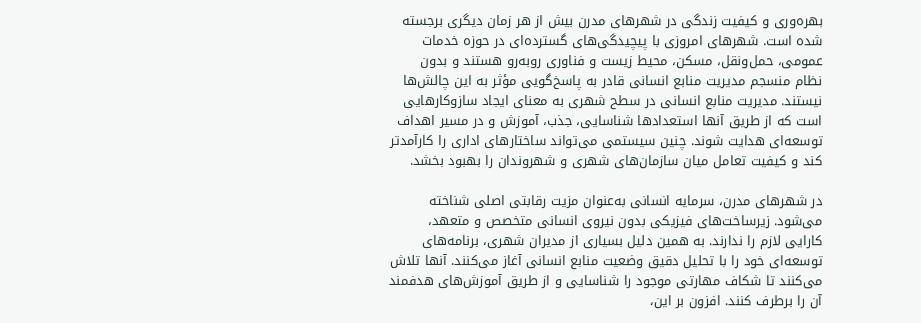بهره‌وری و کیفیت زندگی در شهرهای مدرن بیش از هر زمان دیگری برجسته شده است. شهرهای امروزی با پیچیدگی‌های گسترده‌ای در حوزه خدمات عمومی، حمل‌ونقل، مسکن، محیط ‌زیست و فناوری روبه‌رو هستند و بدون نظام منسجم مدیریت منابع انسانی قادر به پاسخ‌گویی مؤثر به این چالش‌ها نیستند. مدیریت منابع انسانی در سطح شهری به معنای ایجاد سازوکارهایی است که از طریق آنها استعدادها شناسایی، جذب، آموزش و در مسیر اهداف توسعه‌ای هدایت شوند. چنین سیستمی می‌تواند ساختارهای اداری را کارآمدتر کند و کیفیت تعامل میان سازمان‌های شهری و شهروندان را بهبود بخشد.

در شهرهای مدرن، سرمایه انسانی به‌عنوان مزیت رقابتی اصلی شناخته می‌شود. زیرساخت‌های فیزیکی بدون نیروی انسانی متخصص و متعهد، کارایی لازم را ندارند. به همین دلیل بسیاری از مدیران شهری، برنامه‌های توسعه‌ای خود را با تحلیل دقیق وضعیت منابع انسانی آغاز می‌کنند. آنها تلاش می‌کنند تا شکاف مهارتی موجود را شناسایی و از طریق آموزش‌های هدفمند آن را برطرف کنند. افزون بر این،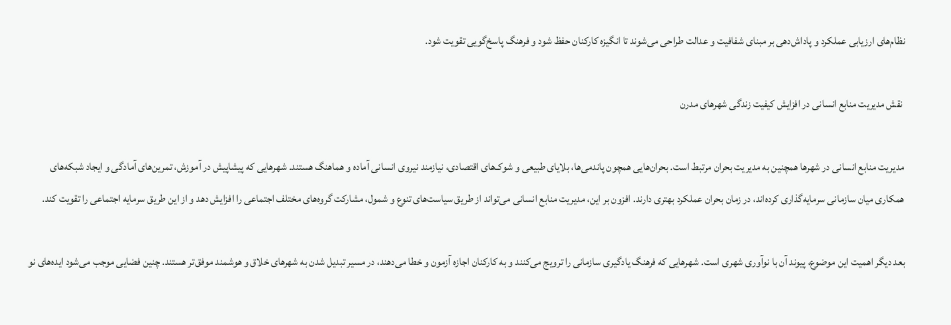نظام‌های ارزیابی عملکرد و پاداش‌دهی بر مبنای شفافیت و عدالت طراحی می‌شوند تا انگیزه کارکنان حفظ شود و فرهنگ پاسخ‌گویی تقویت شود.

 نقش مدیریت منابع انسانی در افزایش کیفیت زندگی شهرهای مدرن

مدیریت منابع انسانی در شهرها همچنین به مدیریت بحران مرتبط است. بحران‌هایی همچون پاندمی‌ها، بلایای طبیعی و شوک‌های اقتصادی، نیازمند نیروی انسانی آماده و هماهنگ هستند. شهرهایی که پیشاپیش در آموزش، تمرین‌های آمادگی و ایجاد شبکه‌های همکاری میان سازمانی سرمایه‌گذاری کرده‌اند، در زمان بحران عملکرد بهتری دارند. افزون بر این، مدیریت منابع انسانی می‌تواند از طریق سیاست‌های تنوع و شمول، مشارکت گروه‌های مختلف اجتماعی را افزایش دهد و از این طریق سرمایه اجتماعی را تقویت کند.

بعد دیگر اهمیت این موضوع، پیوند آن با نوآوری شهری است. شهرهایی که فرهنگ یادگیری سازمانی را ترویج می‌کنند و به کارکنان اجازه آزمون و خطا می‌دهند، در مسیر تبدیل شدن به شهرهای خلاق و هوشمند موفق‌تر هستند. چنین فضایی موجب می‌شود ایده‌های نو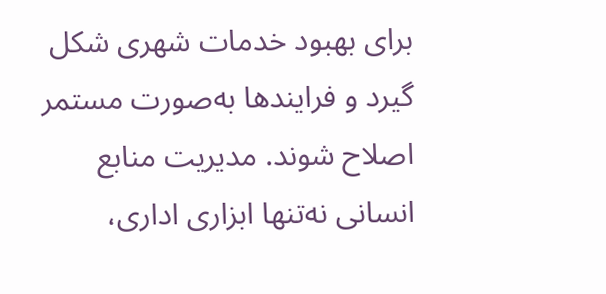برای بهبود خدمات شهری شکل گیرد و فرایندها به‌صورت مستمر اصلاح شوند. مدیریت منابع انسانی نه‌تنها ابزاری اداری،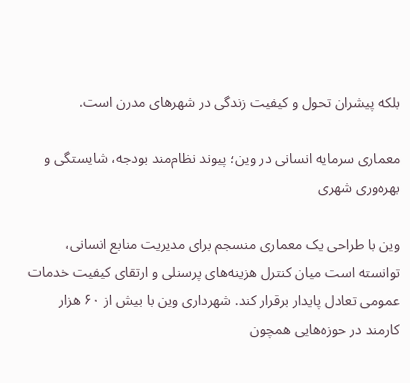بلکه پیشران تحول و کیفیت زندگی در شهرهای مدرن است.

معماری سرمایه انسانی در وین؛ پیوند نظام‌مند بودجه، شایستگی و بهره‌وری شهری

وین با طراحی یک معماری منسجم برای مدیریت منابع انسانی، توانسته است میان کنترل هزینه‌های پرسنلی و ارتقای کیفیت خدمات عمومی تعادل پایدار برقرار کند. شهرداری وین با بیش از ۶۰ هزار کارمند در حوزه‌هایی همچون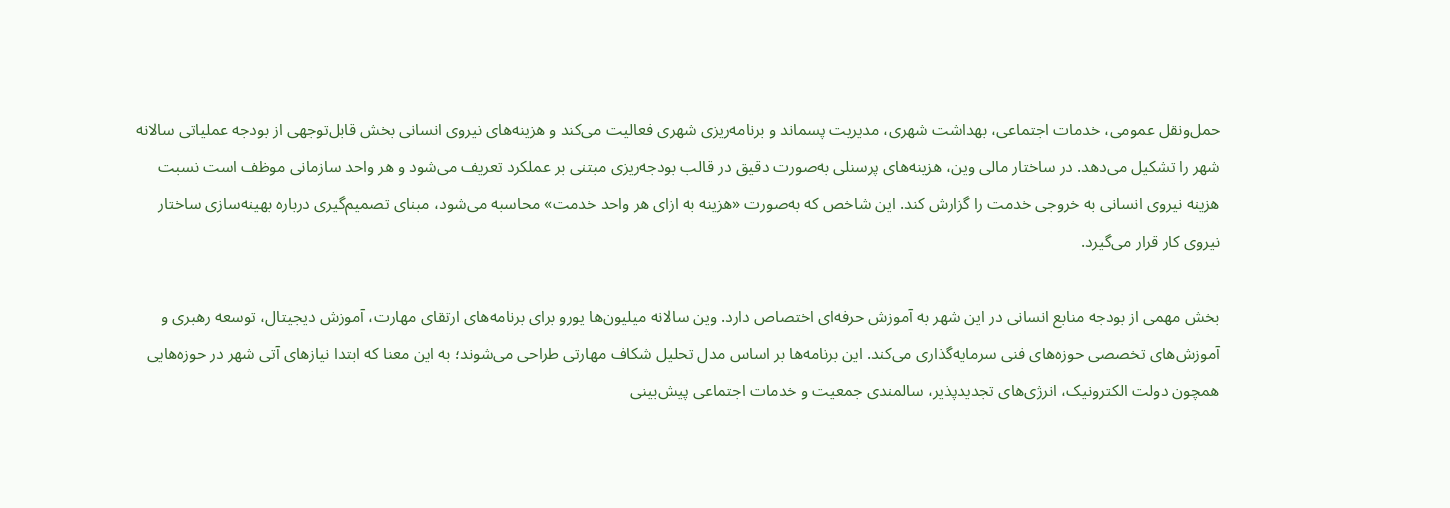حمل‌ونقل عمومی، خدمات اجتماعی، بهداشت شهری، مدیریت پسماند و برنامه‌ریزی شهری فعالیت می‌کند و هزینه‌های نیروی انسانی بخش قابل‌توجهی از بودجه عملیاتی سالانه شهر را تشکیل می‌دهد. در ساختار مالی وین، هزینه‌های پرسنلی به‌صورت دقیق در قالب بودجه‌ریزی مبتنی بر عملکرد تعریف می‌شود و هر واحد سازمانی موظف است نسبت هزینه نیروی انسانی به خروجی خدمت را گزارش کند. این شاخص که به‌صورت «هزینه به ازای هر واحد خدمت» محاسبه می‌شود، مبنای تصمیم‌گیری درباره بهینه‌سازی ساختار نیروی کار قرار می‌گیرد.

بخش مهمی از بودجه منابع انسانی در این شهر به آموزش حرفه‌ای اختصاص دارد. وین سالانه میلیون‌ها یورو برای برنامه‌های ارتقای مهارت، آموزش دیجیتال، توسعه رهبری و آموزش‌های تخصصی حوزه‌های فنی سرمایه‌گذاری می‌کند. این برنامه‌ها بر اساس مدل تحلیل شکاف مهارتی طراحی می‌شوند؛ به این معنا که ابتدا نیازهای آتی شهر در حوزه‌هایی همچون دولت الکترونیک، انرژی‌های تجدیدپذیر، سالمندی جمعیت و خدمات اجتماعی پیش‌بینی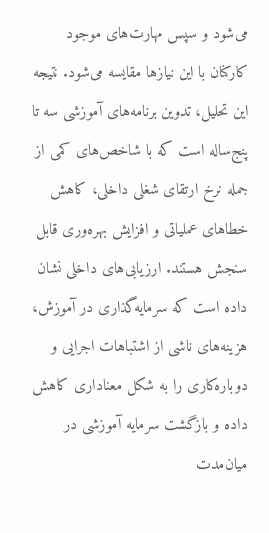می‌شود و سپس مهارت‌های موجود کارکنان با این نیازها مقایسه می‌شود. نتیجه این تحلیل، تدوین برنامه‌های آموزشی سه تا پنج‌ساله است که با شاخص‌های کمی از جمله نرخ ارتقای شغلی داخلی، کاهش خطاهای عملیاتی و افزایش بهره‌وری قابل سنجش هستند. ارزیابی‌های داخلی نشان داده است که سرمایه‌گذاری در آموزش، هزینه‌های ناشی از اشتباهات اجرایی و دوباره‌کاری را به شکل معناداری کاهش داده و بازگشت سرمایه آموزشی در میان‌مدت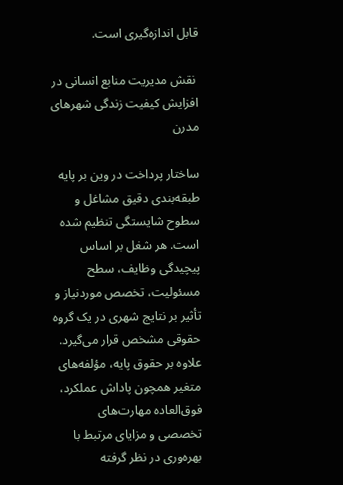قابل اندازه‌گیری است.

 نقش مدیریت منابع انسانی در افزایش کیفیت زندگی شهرهای مدرن

ساختار پرداخت در وین بر پایه طبقه‌بندی دقیق مشاغل و سطوح شایستگی تنظیم شده است. هر شغل بر اساس پیچیدگی وظایف، سطح مسئولیت، تخصص موردنیاز و تأثیر بر نتایج شهری در یک گروه حقوقی مشخص قرار می‌گیرد. علاوه بر حقوق پایه، مؤلفه‌های متغیر همچون پاداش عملکرد، فوق‌العاده مهارت‌های تخصصی و مزایای مرتبط با بهره‌وری در نظر گرفته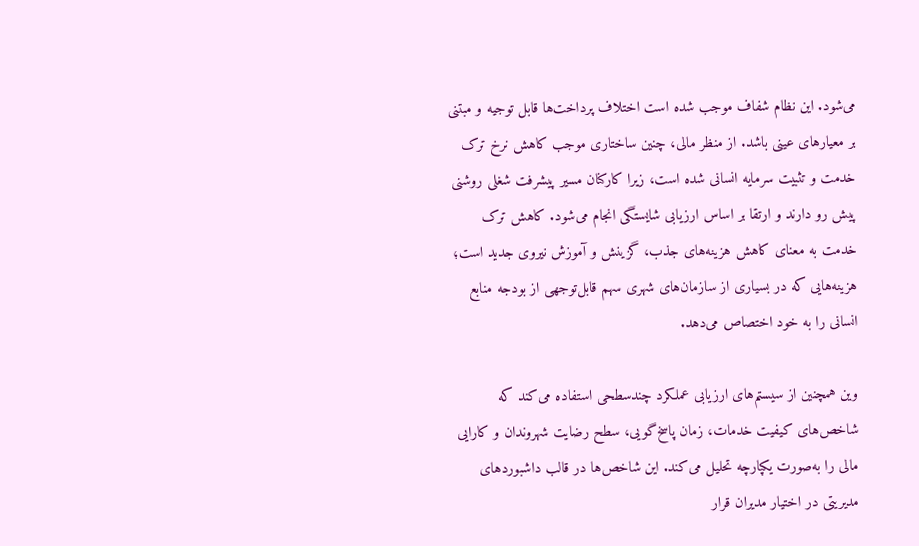می‌شود. این نظام شفاف موجب شده است اختلاف پرداخت‌ها قابل توجیه و مبتنی بر معیارهای عینی باشد. از منظر مالی، چنین ساختاری موجب کاهش نرخ ترک خدمت و تثبیت سرمایه انسانی شده است، زیرا کارکنان مسیر پیشرفت شغلی روشنی پیش رو دارند و ارتقا بر اساس ارزیابی شایستگی انجام می‌شود. کاهش ترک خدمت به معنای کاهش هزینه‌های جذب، گزینش و آموزش نیروی جدید است؛ هزینه‌هایی که در بسیاری از سازمان‌های شهری سهم قابل‌توجهی از بودجه منابع انسانی را به خود اختصاص می‌دهد.

وین همچنین از سیستم‌های ارزیابی عملکرد چندسطحی استفاده می‌کند که شاخص‌های کیفیت خدمات، زمان پاسخ‌گویی، سطح رضایت شهروندان و کارایی مالی را به‌صورت یکپارچه تحلیل می‌کند. این شاخص‌ها در قالب داشبوردهای مدیریتی در اختیار مدیران قرار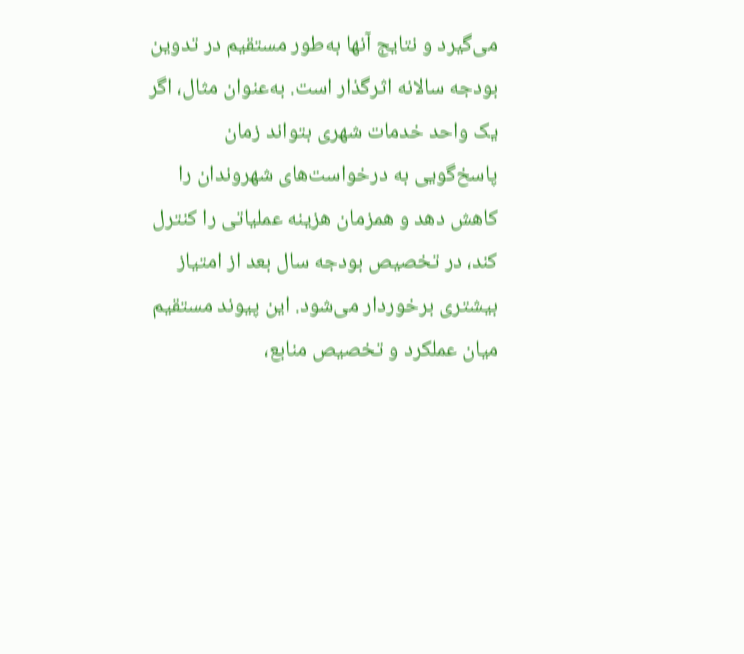می‌گیرد و نتایج آنها به‌طور مستقیم در تدوین بودجه سالانه اثرگذار است. به‌عنوان مثال، اگر یک واحد خدمات شهری بتواند زمان پاسخ‌گویی به درخواست‌های شهروندان را کاهش دهد و همزمان هزینه عملیاتی را کنترل کند، در تخصیص بودجه سال بعد از امتیاز بیشتری برخوردار می‌شود. این پیوند مستقیم میان عملکرد و تخصیص منابع،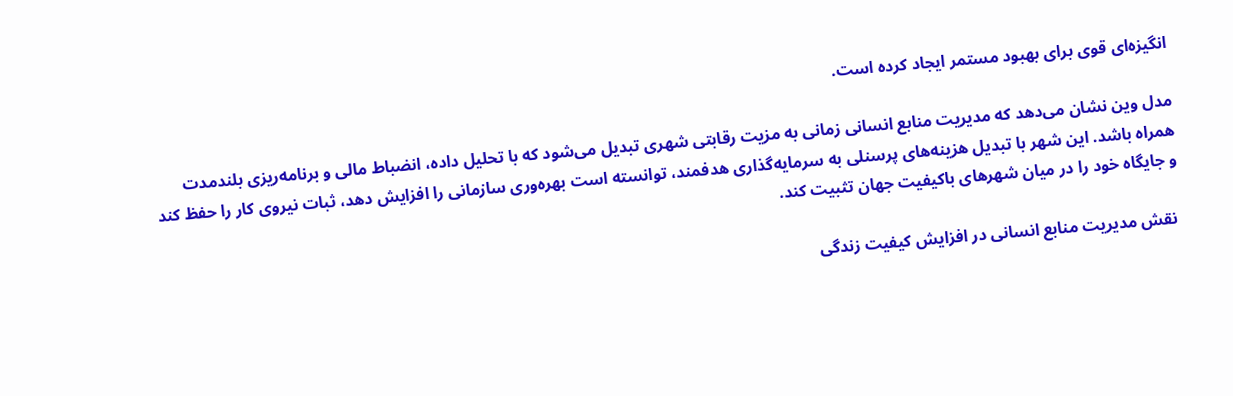انگیزه‌ای قوی برای بهبود مستمر ایجاد کرده است.

مدل وین نشان می‌دهد که مدیریت منابع انسانی زمانی به مزیت رقابتی شهری تبدیل می‌شود که با تحلیل داده، انضباط مالی و برنامه‌ریزی بلندمدت همراه باشد. این شهر با تبدیل هزینه‌های پرسنلی به سرمایه‌گذاری هدفمند، توانسته است بهره‌وری سازمانی را افزایش دهد، ثبات نیروی کار را حفظ کند و جایگاه خود را در میان شهرهای باکیفیت جهان تثبیت کند.

 نقش مدیریت منابع انسانی در افزایش کیفیت زندگی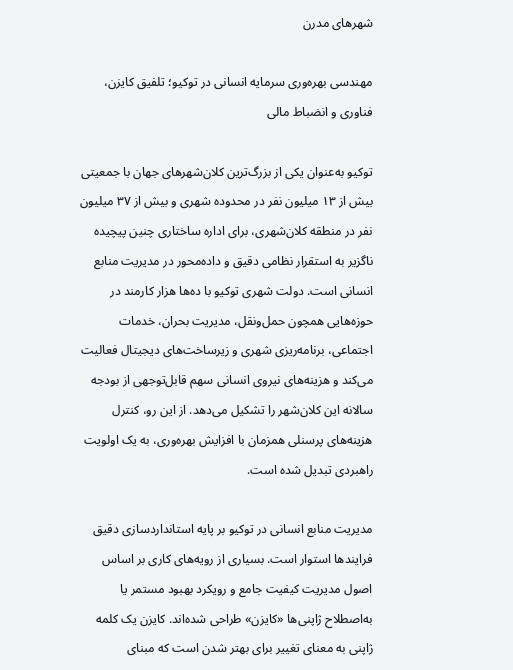شهرهای مدرن

مهندسی بهره‌وری سرمایه انسانی در توکیو؛ تلفیق کایزن، فناوری و انضباط مالی

توکیو به‌عنوان یکی از بزرگ‌ترین کلان‌شهرهای جهان با جمعیتی بیش از ۱۳ میلیون نفر در محدوده شهری و بیش از ۳۷ میلیون نفر در منطقه کلان‌شهری، برای اداره ساختاری چنین پیچیده ناگزیر به استقرار نظامی دقیق و داده‌محور در مدیریت منابع انسانی است. دولت شهری توکیو با ده‌ها هزار کارمند در حوزه‌هایی همچون حمل‌ونقل، مدیریت بحران، خدمات اجتماعی، برنامه‌ریزی شهری و زیرساخت‌های دیجیتال فعالیت می‌کند و هزینه‌های نیروی انسانی سهم قابل‌توجهی از بودجه سالانه این کلان‌شهر را تشکیل می‌دهد. از این رو، کنترل هزینه‌های پرسنلی همزمان با افزایش بهره‌وری، به یک اولویت راهبردی تبدیل شده است.

مدیریت منابع انسانی در توکیو بر پایه استانداردسازی دقیق فرایندها استوار است. بسیاری از رویه‌های کاری بر اساس اصول مدیریت کیفیت جامع و رویکرد بهبود مستمر یا به‌اصطلاح ژاپنی‌ها «کایزن» طراحی شده‌اند. کایزن یک کلمه ژاپنی به معنای تغییر برای بهتر شدن است که مبنای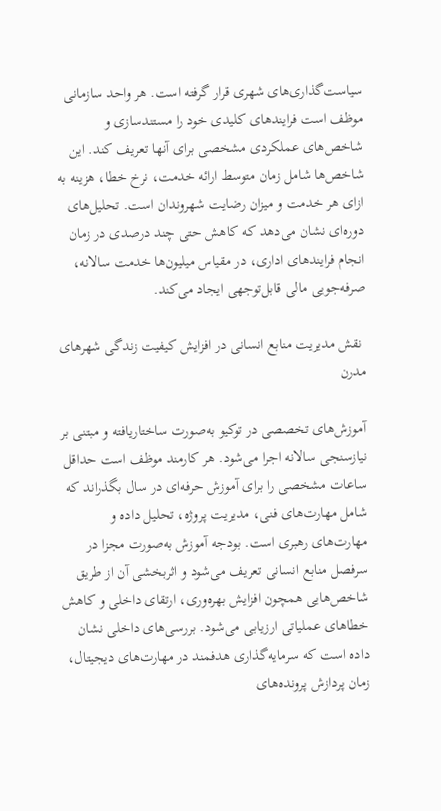سیاست‌گذاری‌های شهری قرار گرفته است. هر واحد سازمانی موظف است فرایندهای کلیدی خود را مستندسازی و شاخص‌های عملکردی مشخصی برای آنها تعریف کند. این شاخص‌ها شامل زمان متوسط ارائه خدمت، نرخ خطا، هزینه به ازای هر خدمت و میزان رضایت شهروندان است. تحلیل‌های دوره‌ای نشان می‌دهد که کاهش حتی چند درصدی در زمان انجام فرایندهای اداری، در مقیاس میلیون‌ها خدمت سالانه، صرفه‌جویی مالی قابل‌توجهی ایجاد می‌کند.

 نقش مدیریت منابع انسانی در افزایش کیفیت زندگی شهرهای مدرن

آموزش‌های تخصصی در توکیو به‌صورت ساختاریافته و مبتنی بر نیازسنجی سالانه اجرا می‌شود. هر کارمند موظف است حداقل ساعات مشخصی را برای آموزش حرفه‌ای در سال بگذراند که شامل مهارت‌های فنی، مدیریت پروژه، تحلیل داده و مهارت‌های رهبری است. بودجه آموزش به‌صورت مجزا در سرفصل منابع انسانی تعریف می‌شود و اثربخشی آن از طریق شاخص‌هایی همچون افزایش بهره‌وری، ارتقای داخلی و کاهش خطاهای عملیاتی ارزیابی می‌شود. بررسی‌های داخلی نشان داده است که سرمایه‌گذاری هدفمند در مهارت‌های دیجیتال، زمان پردازش پرونده‌های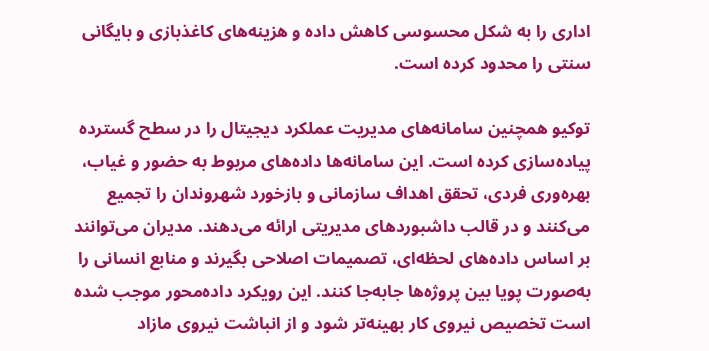اداری را به شکل محسوسی کاهش داده و هزینه‌های کاغذبازی و بایگانی سنتی را محدود کرده است.

توکیو همچنین سامانه‌های مدیریت عملکرد دیجیتال را در سطح گسترده پیاده‌سازی کرده است. این سامانه‌ها داده‌های مربوط به حضور و غیاب، بهره‌وری فردی، تحقق اهداف سازمانی و بازخورد شهروندان را تجمیع می‌کنند و در قالب داشبوردهای مدیریتی ارائه می‌دهند. مدیران می‌توانند بر اساس داده‌های لحظه‌ای، تصمیمات اصلاحی بگیرند و منابع انسانی را به‌صورت پویا بین پروژه‌ها جابه‌جا کنند. این رویکرد داده‌محور موجب شده است تخصیص نیروی کار بهینه‌تر شود و از انباشت نیروی مازاد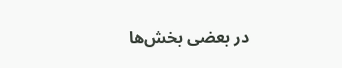در بعضی بخش‌ها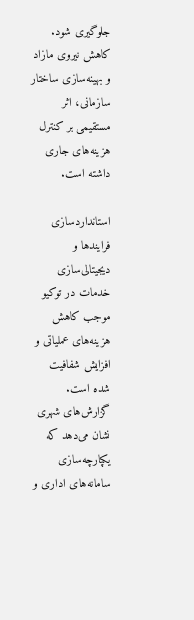جلوگیری شود. کاهش نیروی مازاد و بهینه‌سازی ساختار سازمانی، اثر مستقیمی بر کنترل هزینه‌های جاری داشته است.

استانداردسازی فرایندها و دیجیتالی‌سازی خدمات در توکیو موجب کاهش هزینه‌های عملیاتی و افزایش شفافیت شده است. گزارش‌های شهری نشان می‌دهد که یکپارچه‌سازی سامانه‌های اداری و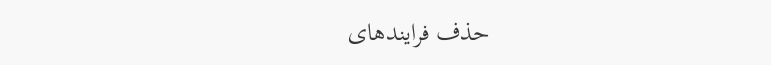حذف فرایندهای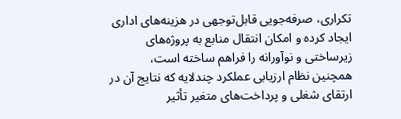تکراری، صرفه‌جویی قابل‌توجهی در هزینه‌های اداری ایجاد کرده و امکان انتقال منابع به پروژه‌های زیرساختی و نوآورانه را فراهم ساخته است، همچنین نظام ارزیابی عملکرد چندلایه که نتایج آن در ارتقای شغلی و پرداخت‌های متغیر تأثیر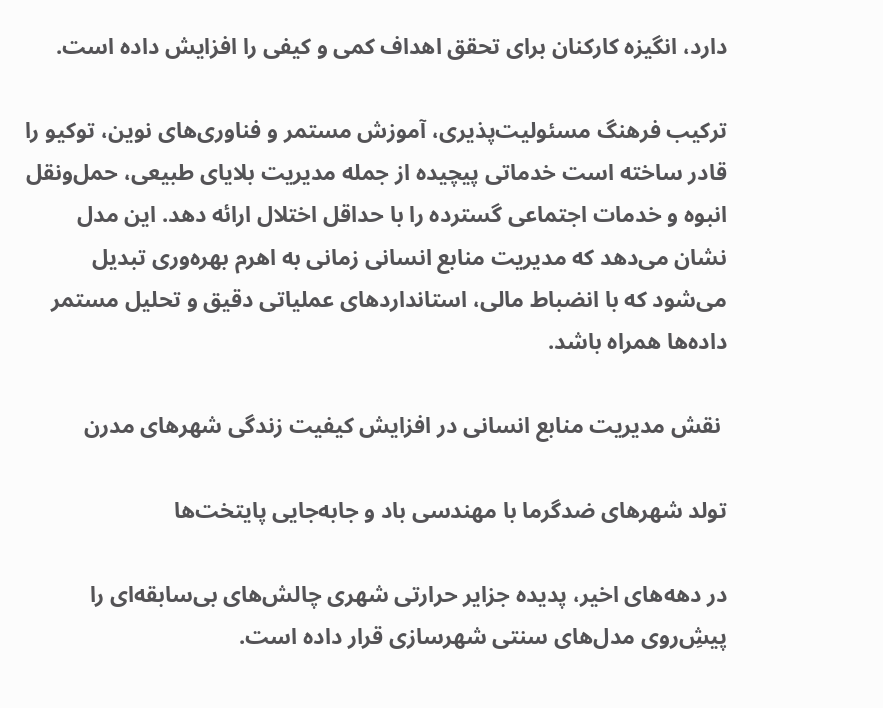دارد، انگیزه کارکنان برای تحقق اهداف کمی و کیفی را افزایش داده است.

ترکیب فرهنگ مسئولیت‌پذیری، آموزش مستمر و فناوری‌های نوین، توکیو را قادر ساخته است خدماتی پیچیده از جمله مدیریت بلایای طبیعی، حمل‌ونقل انبوه و خدمات اجتماعی گسترده را با حداقل اختلال ارائه دهد. این مدل نشان می‌دهد که مدیریت منابع انسانی زمانی به اهرم بهره‌وری تبدیل می‌شود که با انضباط مالی، استانداردهای عملیاتی دقیق و تحلیل مستمر داده‌ها همراه باشد.

 نقش مدیریت منابع انسانی در افزایش کیفیت زندگی شهرهای مدرن

تولد شهرهای ضدگرما با مهندسی باد و جابه‌جایی پایتخت‌ها

در دهه‌های اخیر، پدیده جزایر حرارتی شهری چالش‌های بی‌سابقه‌ای را پیش‌ِروی مدل‌های سنتی شهرسازی قرار داده است.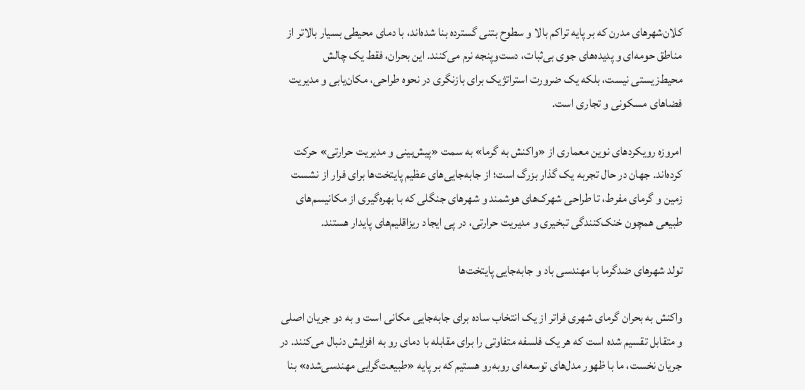کلان‌شهرهای مدرن که بر پایه تراکم بالا و سطوح بتنی گسترده بنا شده‌اند، با دمای محیطی بسیار بالاتر از مناطق حومه‌ای و پدیده‌های جوی بی‌ثبات، دست‌وپنجه نرم می‌کنند. این بحران، فقط یک چالش محیط‌زیستی نیست، بلکه یک ضرورت استراتژیک برای بازنگری در نحوه‌ طراحی، مکان‌یابی و مدیریت فضاهای مسکونی و تجاری است.

امروزه رویکردهای نوین معماری از «واکنش به گرما» به سمت «پیش‌بینی و مدیریت حرارتی» حرکت کرده‌اند. جهان در حال تجربه یک گذار بزرگ است؛ از جابه‌جایی‌های عظیم پایتخت‌ها برای فرار از نشست زمین و گرمای مفرط، تا طراحی شهرک‌های هوشمند و شهرهای جنگلی که با بهره‌گیری از مکانیسم‌های طبیعی همچون خنک‌کنندگی تبخیری و مدیریت حرارتی، در پی ایجاد ریزاقلیم‌های پایدار هستند.

تولد شهرهای ضدگرما با مهندسی باد و جابه‌جایی پایتخت‌ها

واکنش به بحران گرمای شهری فراتر از یک انتخاب ساده برای جابه‌جایی مکانی است و به دو جریان اصلی و متقابل تقسیم شده است که هر یک فلسفه متفاوتی را برای مقابله با دمای رو به افزایش دنبال می‌کنند. در جریان نخست، ما با ظهور مدل‌های توسعه‌ای روبه‌رو هستیم که بر پایه «طبیعت‌گرایی مهندسی‌شده» بنا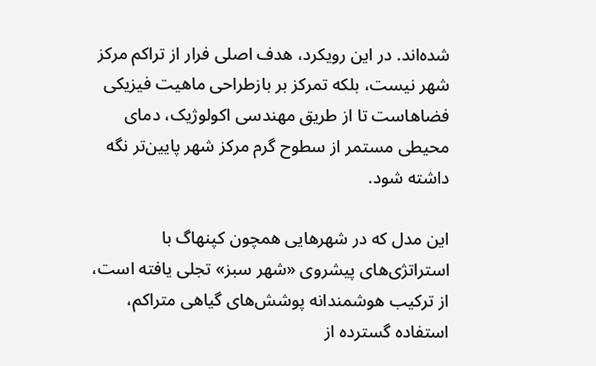شده‌اند. در این رویکرد، هدف اصلی فرار از تراکم مرکز شهر نیست، بلکه تمرکز بر بازطراحی ماهیت فیزیکی فضاهاست تا از طریق مهندسی اکولوژیک، دمای محیطی مستمر از سطوح گرم مرکز شهر پایین‌تر نگه داشته شود.

این مدل که در شهرهایی همچون کپنهاگ با استراتژی‌های پیشروی «شهر سبز» تجلی یافته است، از ترکیب هوشمندانه پوشش‌های گیاهی متراکم، استفاده گسترده از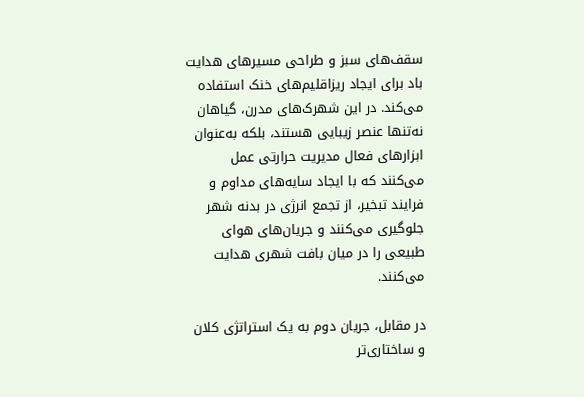سقف‌های سبز و طراحی مسیرهای هدایت باد برای ایجاد ریزاقلیم‌های خنک استفاده می‌کند. در این شهرک‌های مدرن، گیاهان نه‌تنها عنصر زیبایی هستند، بلکه به‌عنوان ابزارهای فعال مدیریت حرارتی عمل می‌کنند که با ایجاد سایه‌های مداوم و فرایند تبخیر، از تجمع انرژی در بدنه شهر جلوگیری می‌کنند و جریان‌های هوای طبیعی را در میان بافت شهری هدایت می‌کنند.

در مقابل، جریان دوم به یک استراتژی کلان و ساختاری‌تر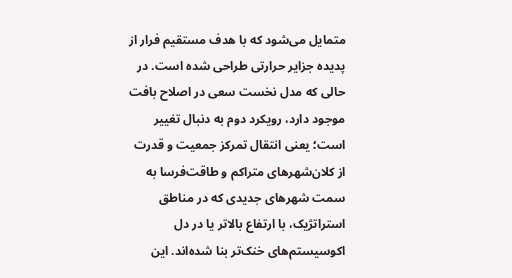متمایل می‌شود که با هدف مستقیم فرار از پدیده جزایر حرارتی طراحی شده است. در حالی که مدل نخست سعی در اصلاح بافت موجود دارد، رویکرد دوم به دنبال تغییر است؛ یعنی انتقال تمرکز جمعیت و قدرت از کلان‌شهرهای متراکم و طاقت‌فرسا به سمت شهرهای جدیدی که در مناطق استراتژیک، با ارتفاع بالاتر یا در دل اکوسیستم‌های خنک‌تر بنا شده‌اند. این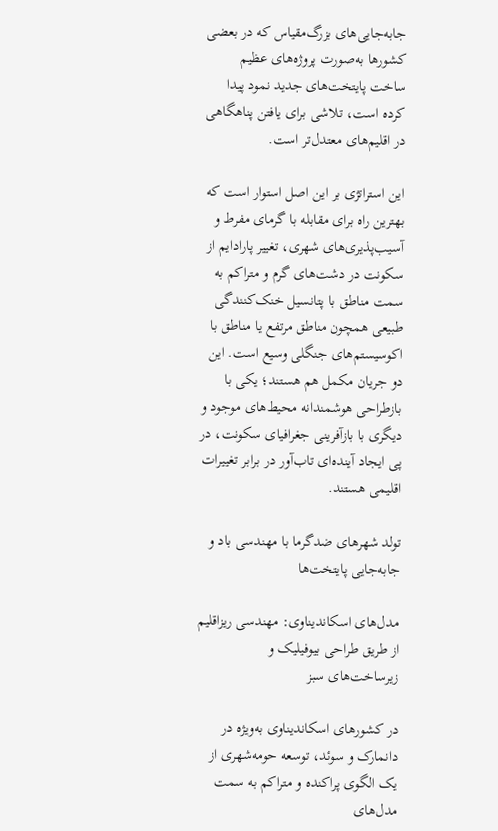جابه‌جایی‌های بزرگ‌مقیاس که در بعضی کشورها به‌صورت پروژه‌های عظیم ساخت پایتخت‌های جدید نمود پیدا کرده است، تلاشی برای یافتن پناهگاهی در اقلیم‌های معتدل‌تر است.

این استراتژی بر این اصل استوار است که بهترین راه برای مقابله با گرمای مفرط و آسیب‌پذیری‌های شهری، تغییر پارادایم از سکونت در دشت‌های گرم و متراکم به سمت مناطق با پتانسیل خنک‌کنندگی طبیعی همچون مناطق مرتفع یا مناطق با اکوسیستم‌های جنگلی وسیع است. این دو جریان مکمل هم هستند؛ یکی با بازطراحی هوشمندانه محیط‌های موجود و دیگری با بازآفرینی جغرافیای سکونت، در پی ایجاد آینده‌ای تاب‌آور در برابر تغییرات اقلیمی هستند.

تولد شهرهای ضدگرما با مهندسی باد و جابه‌جایی پایتخت‌ها

مدل‌های اسکاندیناوی: مهندسی ریزاقلیم از طریق طراحی بیوفیلیک و زیرساخت‌های سبز

در کشورهای اسکاندیناوی به‌ویژه در دانمارک و سوئد، توسعه حومه‌شهری از یک الگوی پراکنده و متراکم به سمت مدل‌های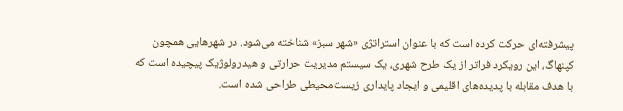پیشرفته‌ای حرکت کرده است که با عنوان استراتژی «شهر سبز» شناخته می‌شود. در شهرهایی همچون کپنهاگ، این رویکرد فراتر از یک طرح شهری، یک سیستم مدیریت حرارتی و هیدرولوژیک پیچیده است که با هدف مقابله با پدیده‌های اقلیمی و ایجاد پایداری زیست‌محیطی طراحی شده است.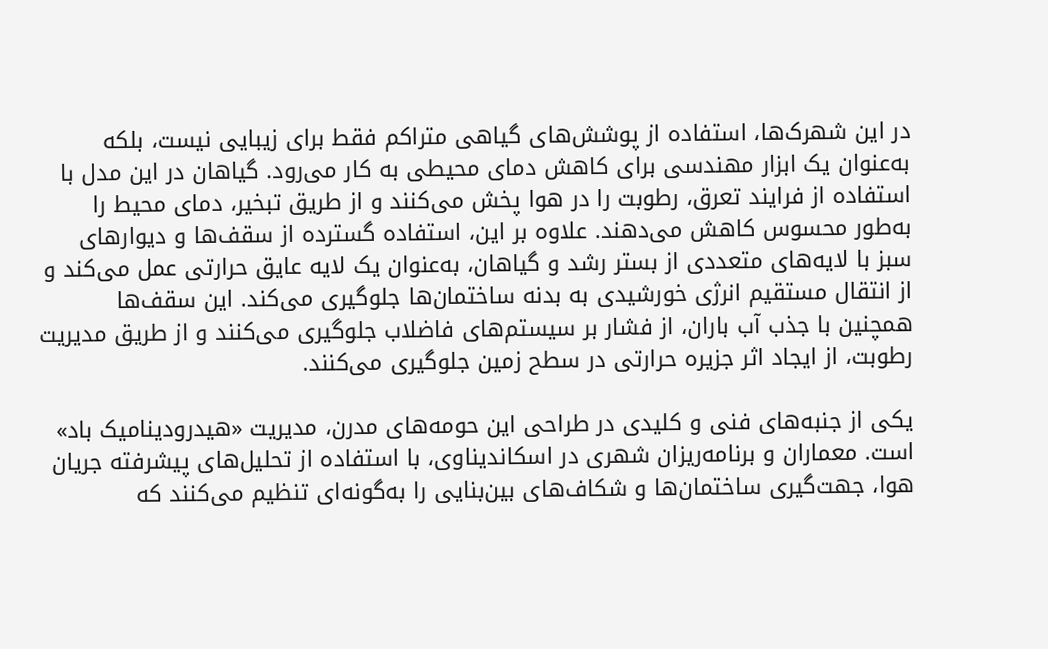در این شهرک‌ها، استفاده از پوشش‌های گیاهی متراکم فقط برای زیبایی نیست، بلکه به‌عنوان یک ابزار مهندسی برای کاهش دمای محیطی به کار می‌رود. گیاهان در این مدل با استفاده از فرایند تعرق، رطوبت را در هوا پخش می‌کنند و از طریق تبخیر، دمای محیط را به‌طور محسوس کاهش می‌دهند. علاوه بر این، استفاده گسترده از سقف‌ها و دیوارهای سبز با لایه‌های متعددی از بستر رشد و گیاهان، به‌عنوان یک لایه عایق حرارتی عمل می‌کند و از انتقال مستقیم انرژی خورشیدی به بدنه ساختمان‌ها جلوگیری می‌کند. این سقف‌ها همچنین با جذب آب باران، از فشار بر سیستم‌های فاضلاب جلوگیری می‌کنند و از طریق مدیریت رطوبت، از ایجاد اثر جزیره حرارتی در سطح زمین جلوگیری می‌کنند.

یکی از جنبه‌های فنی و کلیدی در طراحی این حومه‌های مدرن، مدیریت «هیدرودینامیک باد» است. معماران و برنامه‌ریزان شهری در اسکاندیناوی، با استفاده از تحلیل‌های پیشرفته جریان هوا، جهت‌گیری ساختمان‌ها و شکاف‌های بین‌بنایی را به‌گونه‌ای تنظیم می‌کنند که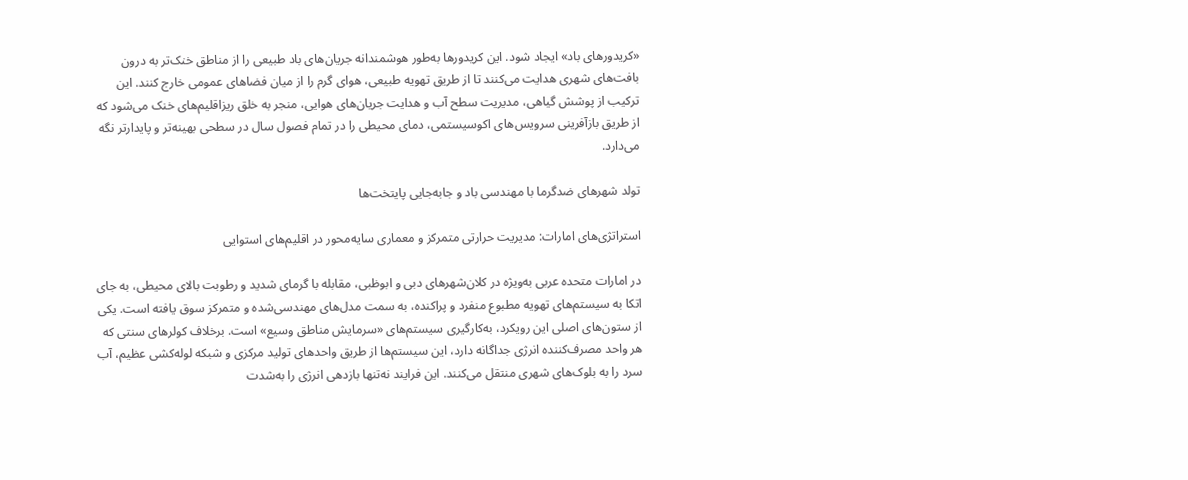«کریدورهای باد» ایجاد شود. این کریدورها به‌طور هوشمندانه جریان‌های باد طبیعی را از مناطق خنک‌تر به درون بافت‌های شهری هدایت می‌کنند تا از طریق تهویه طبیعی، هوای گرم را از میان فضاهای عمومی خارج کنند. این ترکیب از پوشش گیاهی، مدیریت سطح آب و هدایت جریان‌های هوایی، منجر به خلق ریزاقلیم‌های خنک می‌شود که از طریق بازآفرینی سرویس‌های اکوسیستمی، دمای محیطی را در تمام فصول سال در سطحی بهینه‌تر و پایدارتر نگه می‌دارد.

تولد شهرهای ضدگرما با مهندسی باد و جابه‌جایی پایتخت‌ها

استراتژی‌های امارات: مدیریت حرارتی متمرکز و معماری سایه‌محور در اقلیم‌های استوایی

در امارات متحده عربی به‌ویژه در کلان‌شهرهای دبی و ابوظبی، مقابله با گرمای شدید و رطوبت بالای محیطی، به جای اتکا به سیستم‌های تهویه مطبوع منفرد و پراکنده، به سمت مدل‌های مهندسی‌شده و متمرکز سوق یافته است. یکی از ستون‌های اصلی این رویکرد، به‌کارگیری سیستم‌های «سرمایش مناطق وسیع» است. برخلاف کولرهای سنتی که هر واحد مصرف‌کننده انرژی جداگانه دارد، این سیستم‌ها از طریق واحدهای تولید مرکزی و شبکه لوله‌کشی عظیم، آب سرد را به بلوک‌های شهری منتقل می‌کنند. این فرایند نه‌تنها بازدهی انرژی را به‌شدت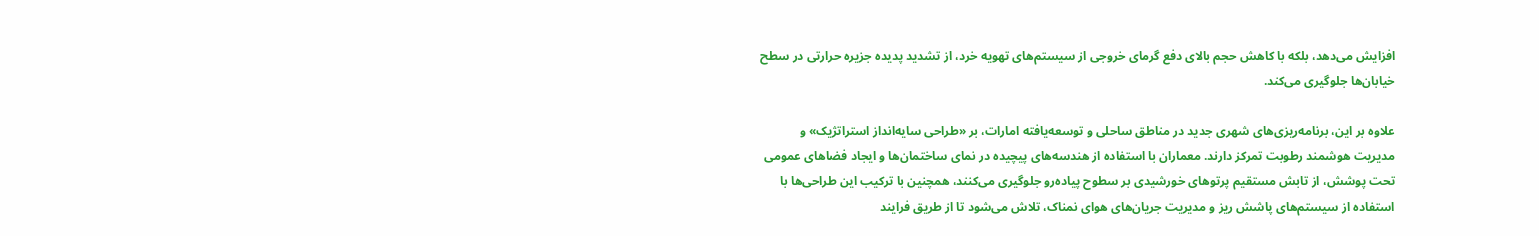افزایش می‌دهد، بلکه با کاهش حجم بالای دفع گرمای خروجی از سیستم‌های تهویه خرد، از تشدید پدیده جزیره حرارتی در سطح خیابان‌ها جلوگیری می‌کند.

علاوه بر این، برنامه‌ریزی‌های شهری جدید در مناطق ساحلی و توسعه‌یافته امارات، بر «طراحی سایه‌انداز استراتژیک» و مدیریت هوشمند رطوبت تمرکز دارند. معماران با استفاده از هندسه‌های پیچیده در نمای ساختمان‌ها و ایجاد فضاهای عمومی تحت پوشش، از تابش مستقیم پرتوهای خورشیدی بر سطوح پیاده‌رو جلوگیری می‌کنند، همچنین با ترکیب این طراحی‌ها با استفاده از سیستم‌های پاشش ریز و مدیریت جریان‌های هوای نمناک، تلاش می‌شود تا از طریق فرایند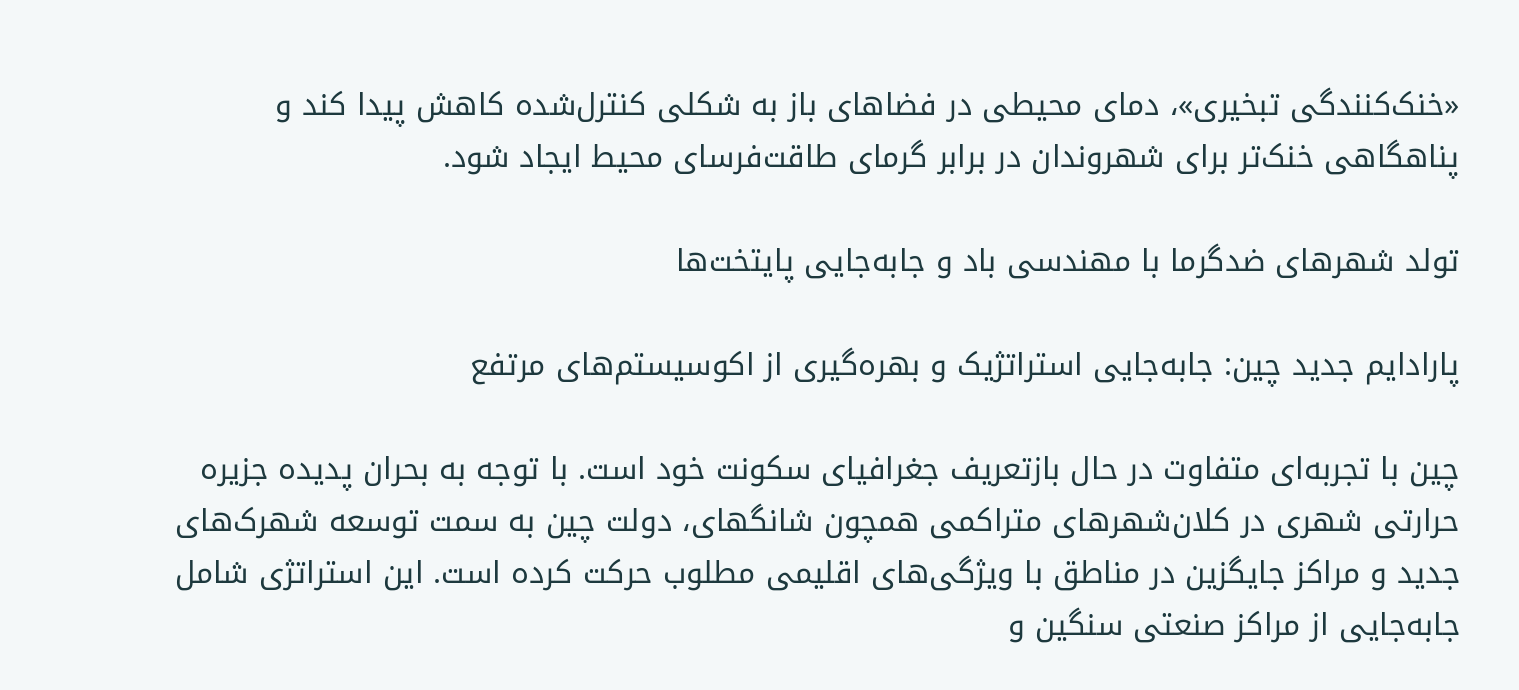«خنک‌کنندگی تبخیری»، دمای محیطی در فضاهای باز به شکلی کنترل‌شده کاهش پیدا کند و پناهگاهی خنک‌تر برای شهروندان در برابر گرمای طاقت‌فرسای محیط ایجاد شود.

تولد شهرهای ضدگرما با مهندسی باد و جابه‌جایی پایتخت‌ها

پارادایم جدید چین: جابه‌جایی استراتژیک و بهره‌گیری از اکوسیستم‌های مرتفع

چین با تجربه‌ای متفاوت در حال بازتعریف جغرافیای سکونت خود است. با توجه به بحران پدیده جزیره حرارتی شهری در کلان‌شهرهای متراکمی همچون شانگهای، دولت چین به سمت توسعه شهرک‌های جدید و مراکز جایگزین در مناطق با ویژگی‌های اقلیمی مطلوب حرکت کرده است. این استراتژی شامل جابه‌جایی از مراکز صنعتی سنگین و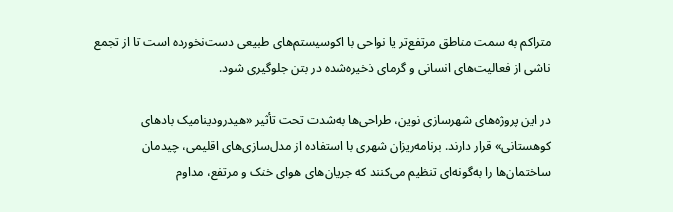متراکم به سمت مناطق مرتفع‌تر یا نواحی با اکوسیستم‌های طبیعی دست‌نخورده است تا از تجمع ناشی از فعالیت‌های انسانی و گرمای ذخیره‌شده در بتن جلوگیری شود.

در این پروژه‌های شهرسازی نوین، طراحی‌ها به‌شدت تحت تأثیر «هیدرودینامیک بادهای کوهستانی» قرار دارند. برنامه‌ریزان شهری با استفاده از مدل‌سازی‌های اقلیمی، چیدمان ساختمان‌ها را به‌گونه‌ای تنظیم می‌کنند که جریان‌های هوای خنک و مرتفع، مداوم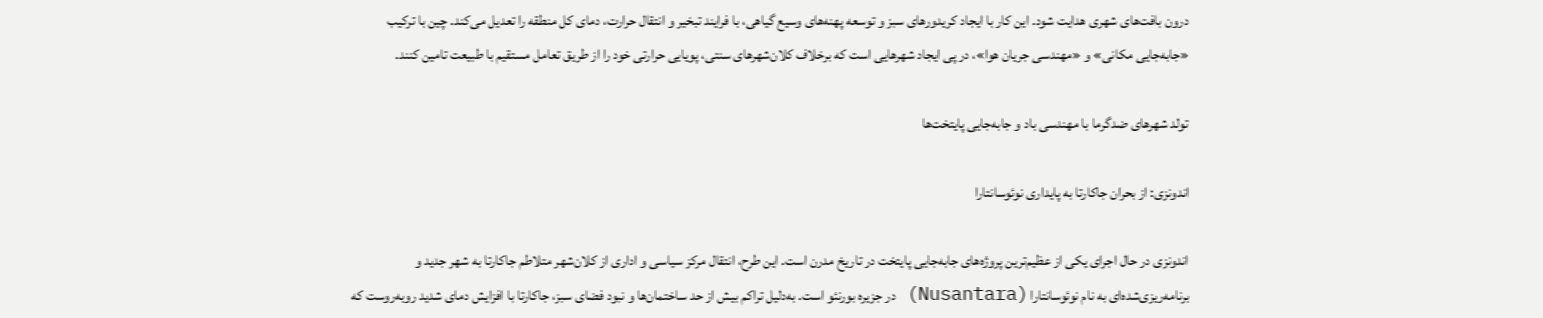درون بافت‌های شهری هدایت شود. این کار با ایجاد کریدورهای سبز و توسعه پهنه‌های وسیع گیاهی، با فرایند تبخیر و انتقال حرارت، دمای کل منطقه را تعدیل می‌کند. چین با ترکیب «جابه‌جایی مکانی» و «مهندسی جریان هوا»، در پی ایجاد شهرهایی است که برخلاف کلان‌شهرهای سنتی، پویایی حرارتی خود را از طریق تعامل مستقیم با طبیعت تامین کنند.

تولد شهرهای ضدگرما با مهندسی باد و جابه‌جایی پایتخت‌ها

اندونزی: از بحران جاکارتا به پایداری نوئوسانتارا

اندونزی در حال اجرای یکی از عظیم‌ترین پروژه‌های جابه‌جایی پایتخت در تاریخ مدرن است. این طرح، انتقال مرکز سیاسی و اداری از کلان‌شهر متلاطم جاکارتا به شهر جدید و برنامه‌ریزی‌شده‌ای به نام نوئوسانتارا (Nusantara) در جزیره بورنئو است. به‌دلیل تراکم بیش از حد ساختمان‌ها و نبود فضای سبز، جاکارتا با افزایش دمای شدید روبه‌روست که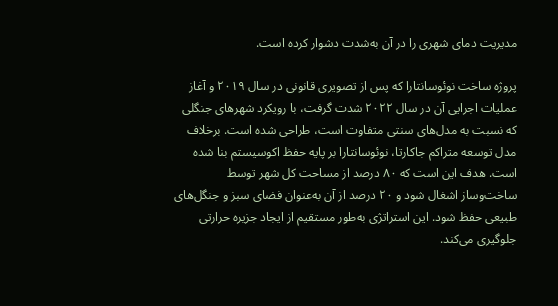مدیریت دمای شهری را در آن به‌شدت دشوار کرده است.

پروژه ساخت نوئوسانتارا که پس از تصویری قانونی در سال ۲۰۱۹ و آغاز عملیات اجرایی آن در سال ۲۰۲۲ شدت گرفت، با رویکرد شهرهای جنگلی که نسبت به مدل‌های سنتی متفاوت است، طراحی شده است. برخلاف مدل توسعه متراکم جاکارتا، نوئوسانتارا بر پایه حفظ اکوسیستم بنا شده است. هدف این است که ۸۰ درصد از مساحت کل شهر توسط ساخت‌وساز اشغال شود و ۲۰ درصد از آن به‌عنوان فضای سبز و جنگل‌های طبیعی حفظ شود. این استراتژی به‌طور مستقیم از ایجاد جزیره حرارتی جلوگیری می‌کند.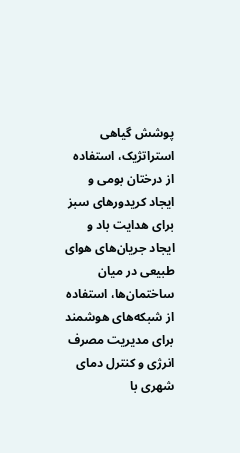پوشش گیاهی استراتژیک، استفاده از درختان بومی و ایجاد کریدورهای سبز برای هدایت باد و ایجاد جریان‌های هوای طبیعی در میان ساختمان‌ها، استفاده از شبکه‌های هوشمند برای مدیریت مصرف انرژی و کنترل دمای شهری با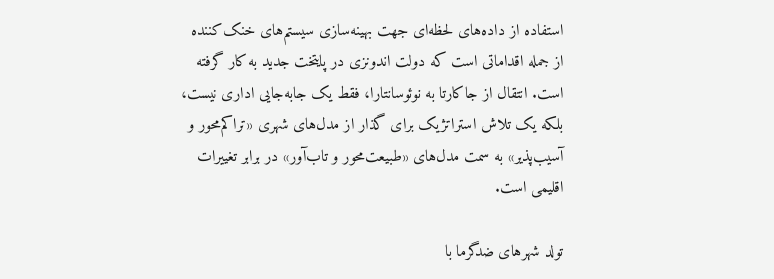استفاده از داده‌های لحظه‌ای جهت بهینه‌سازی سیستم‌های خنک‌کننده از جمله اقداماتی است که دولت اندونزی در پایتخت جدید به کار گرفته است. انتقال از جاکارتا به نوئوسانتارا، فقط یک جابه‌جایی اداری نیست، بلکه یک تلاش استراتژیک برای گذار از مدل‌های شهری «تراکم‌محور و آسیب‌پذیر» به سمت مدل‌های «طبیعت‌محور و تاب‌آور» در برابر تغییرات اقلیمی است.

تولد شهرهای ضدگرما با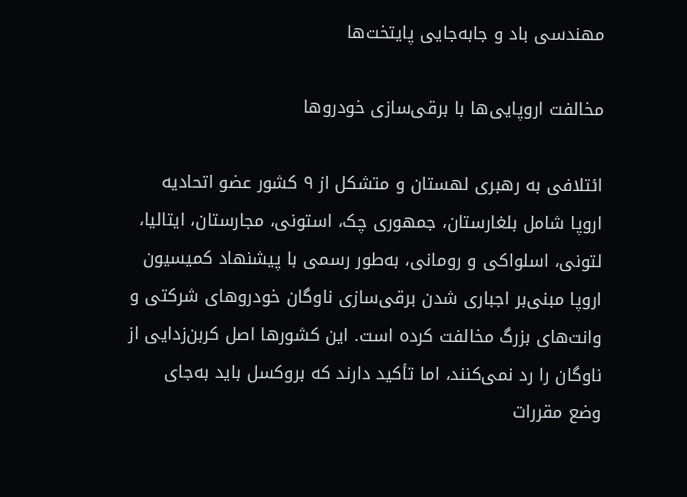مهندسی باد و جابه‌جایی پایتخت‌ها

مخالفت اروپایی‌ها با برقی‌سازی خودروها

ائتلافی به رهبری لهستان و متشکل از ۹ کشور عضو اتحادیه اروپا شامل بلغارستان، جمهوری چک، استونی، مجارستان، ایتالیا، لتونی، اسلواکی و رومانی، به‌طور رسمی با پیشنهاد کمیسیون اروپا مبنی‌بر اجباری شدن برقی‌سازی ناوگان خودروهای شرکتی و وانت‌های بزرگ مخالفت کرده است. این کشورها اصل کربن‌زدایی از ناوگان را رد نمی‌کنند، اما تأکید دارند که بروکسل باید به‌جای وضع مقررات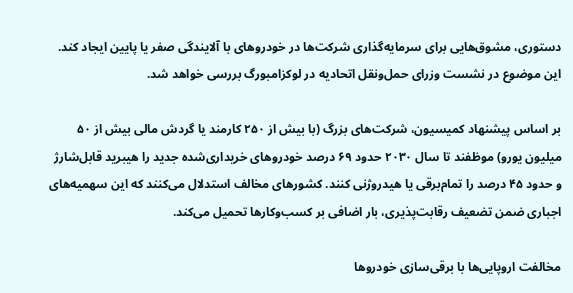دستوری، مشوق‌هایی برای سرمایه‌گذاری شرکت‌ها در خودروهای با آلایندگی صفر یا پایین ایجاد کند. این موضوع در نشست وزرای حمل‌ونقل اتحادیه در لوکزامبورگ بررسی خواهد شد.

بر اساس پیشنهاد کمیسیون، شرکت‌های بزرگ (با بیش از ۲۵۰ کارمند یا گردش مالی بیش از ۵۰ میلیون یورو) موظفند تا سال ۲۰۳۰ حدود ۶۹ درصد خودروهای خریداری‌شده جدید را هیبرید قابل‌شارژ و حدود ۴۵ درصد را تمام‌برقی یا هیدروژنی کنند. کشورهای مخالف استدلال می‌کنند که این سهمیه‌های اجباری ضمن تضعیف رقابت‌پذیری، بار اضافی بر کسب‌وکارها تحمیل می‌کند.

مخالفت اروپایی‌ها با برقی‌سازی خودروها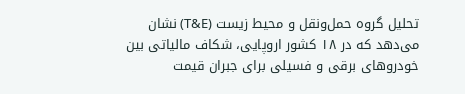تحلیل گروه حمل‌ونقل و محیط زیست (T&E) نشان می‌دهد که در ۱۸ کشور اروپایی، شکاف مالیاتی بین خودروهای برقی و فسیلی برای جبران قیمت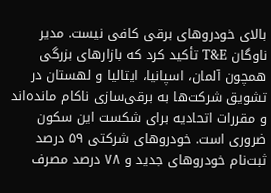بالای خودروهای برقی کافی نیست. مدیر ناوگان T&E تأکید کرد که بازارهای بزرگی همچون آلمان، اسپانیا، ایتالیا و لهستان در تشویق شرکت‌ها به برقی‌سازی ناکام مانده‌اند و مقررات اتحادیه برای شکست این سکون ضروری است. خودروهای شرکتی ۵۹ درصد ثبت‌نام خودروهای جدید و ۷۸ درصد مصرف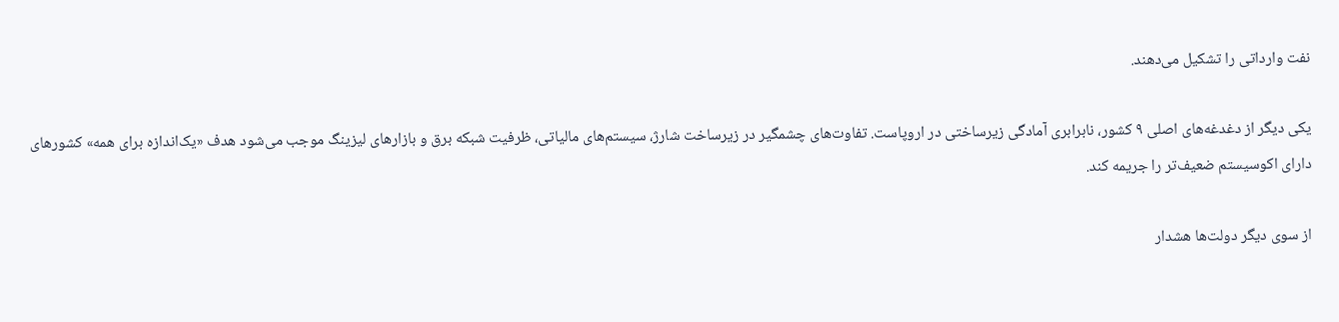نفت وارداتی را تشکیل می‌دهند.

یکی دیگر از دغدغه‌های اصلی ۹ کشور، نابرابری آمادگی زیرساختی در اروپاست. تفاوت‌های چشمگیر در زیرساخت شارژ، سیستم‌های مالیاتی، ظرفیت شبکه برق و بازارهای لیزینگ موجب می‌شود هدف «یک‌اندازه برای همه» کشورهای دارای اکوسیستم ضعیف‌تر را جریمه کند.

از سوی دیگر دولت‌ها هشدار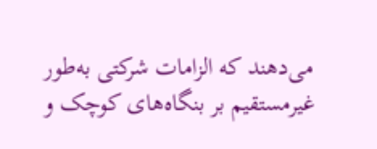می‌دهند که الزامات شرکتی به‌طور غیرمستقیم بر بنگاه‌های کوچک و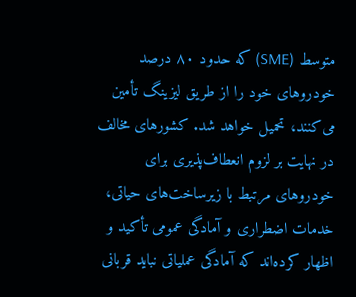متوسط (SME) که حدود ۸۰ درصد خودروهای خود را از طریق لیزینگ تأمین می‌کنند، تحمیل خواهد شد. کشورهای مخالف در نهایت بر لزوم انعطاف‌پذیری برای خودروهای مرتبط با زیرساخت‌های حیاتی، خدمات اضطراری و آمادگی عمومی تأکید و اظهار کرده‌اند که آمادگی عملیاتی نباید قربانی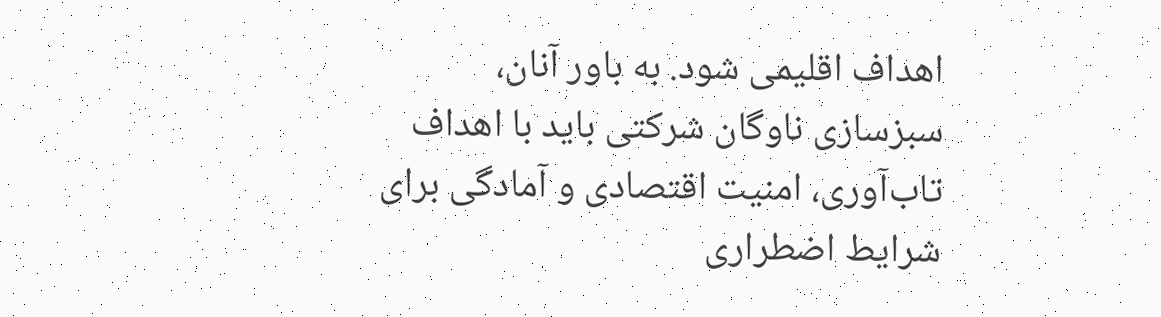اهداف اقلیمی شود. به باور آنان، سبزسازی ناوگان شرکتی باید با اهداف تاب‌آوری، امنیت اقتصادی و آمادگی برای شرایط اضطراری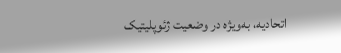اتحادیه، به‌ویژه در وضعیت ژئوپلیتیک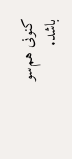کنونی هم‌سو باشد.